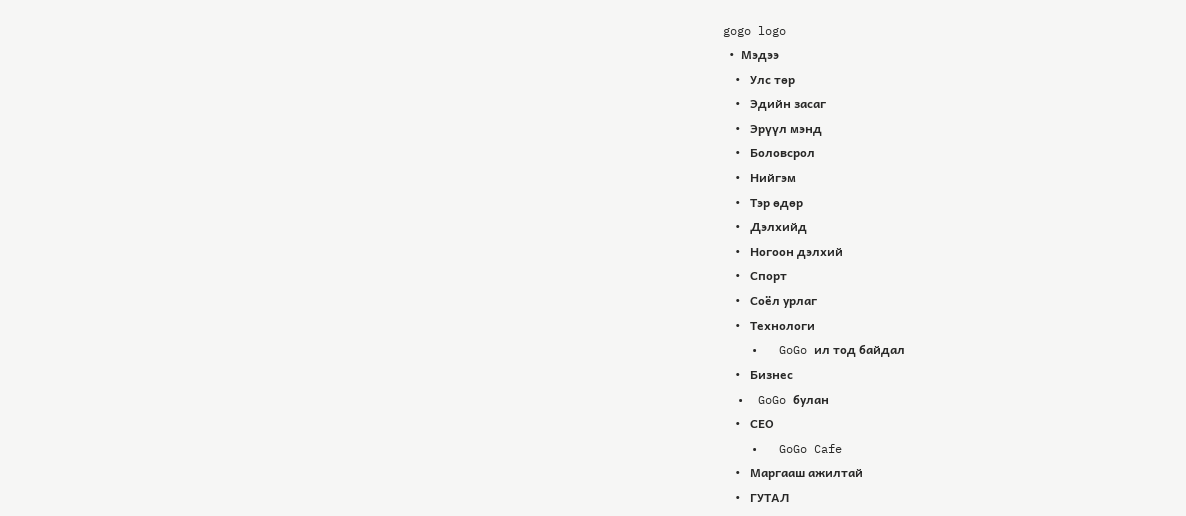gogo logo
  •  Мэдээ
    •   Улс төр
    •   Эдийн засаг
    •   Эрүүл мэнд
    •   Боловсрол
    •   Нийгэм
    •   Тэр өдөр
    •   Дэлхийд
    •   Ногоон дэлхий
    •   Спорт
    •   Соёл урлаг
    •   Технологи
    •   GoGo ил тод байдал
    •   Бизнес
  •  GoGo булан
    •   СEO
    •   GoGo Cafe
    •   Маргааш ажилтай
    •   ГУТАЛ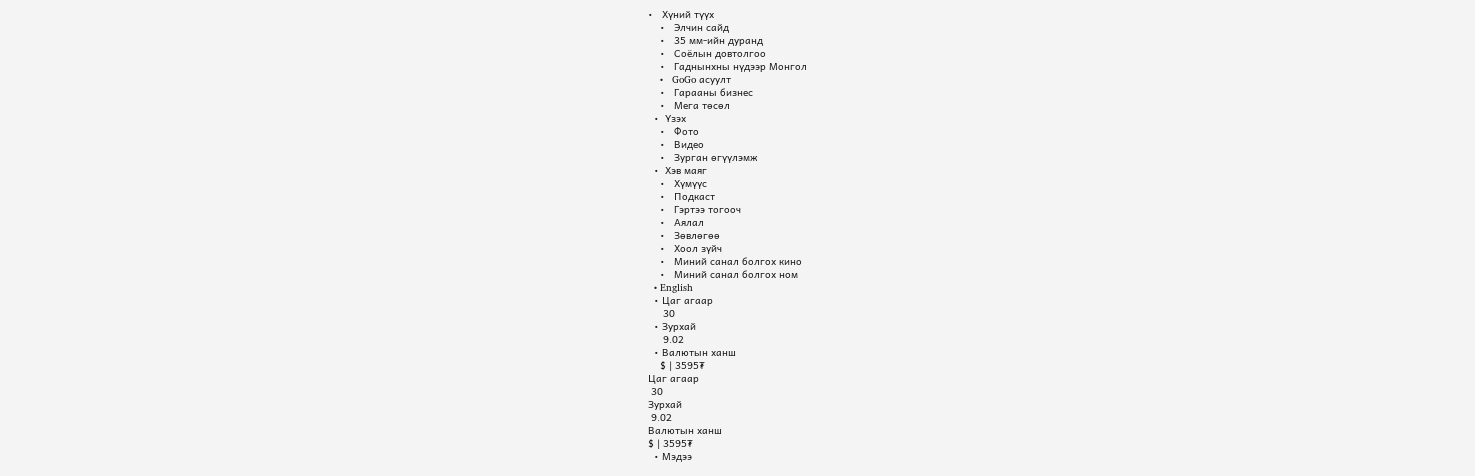•   Хүний түүх
    •   Элчин сайд
    •   35 мм-ийн дуранд
    •   Соёлын довтолгоо
    •   Гаднынхны нүдээр Монгол
    •   GoGo асуулт
    •   Гарааны бизнес
    •   Мега төсөл
  •  Үзэх
    •   Фото
    •   Видео
    •   Зурган өгүүлэмж
  •  Хэв маяг
    •   Хүмүүс
    •   Подкаст
    •   Гэртээ тогооч
    •   Аялал
    •   Зөвлөгөө
    •   Хоол зүйч
    •   Миний санал болгох кино
    •   Миний санал болгох ном
  • English
  • Цаг агаар
     30
  • Зурхай
     9.02
  • Валютын ханш
    $ | 3595₮
Цаг агаар
 30
Зурхай
 9.02
Валютын ханш
$ | 3595₮
  • Мэдээ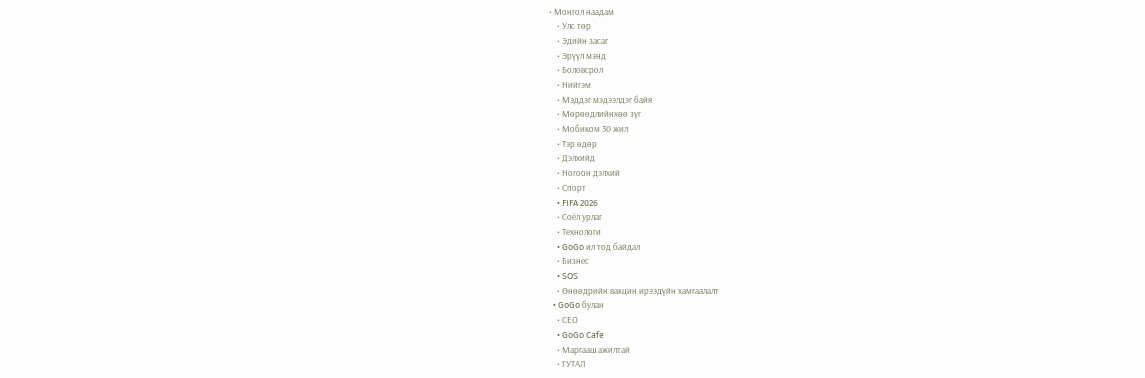• Монгол наадам
    • Улс төр
    • Эдийн засаг
    • Эрүүл мэнд
    • Боловсрол
    • Нийгэм
    • Мэддэг мэдээлдэг байя
    • Мөрөөдлийнхөө зүг
    • Мобиком 30 жил
    • Тэр өдөр
    • Дэлхийд
    • Ногоон дэлхий
    • Спорт
    • FIFA 2026
    • Соёл урлаг
    • Технологи
    • GoGo ил тод байдал
    • Бизнес
    • SOS
    • Өнөөдрийн вакцин ирээдүйн хамгаалалт
  • GoGo булан
    • СEO
    • GoGo Cafe
    • Маргааш ажилтай
    • ГУТАЛ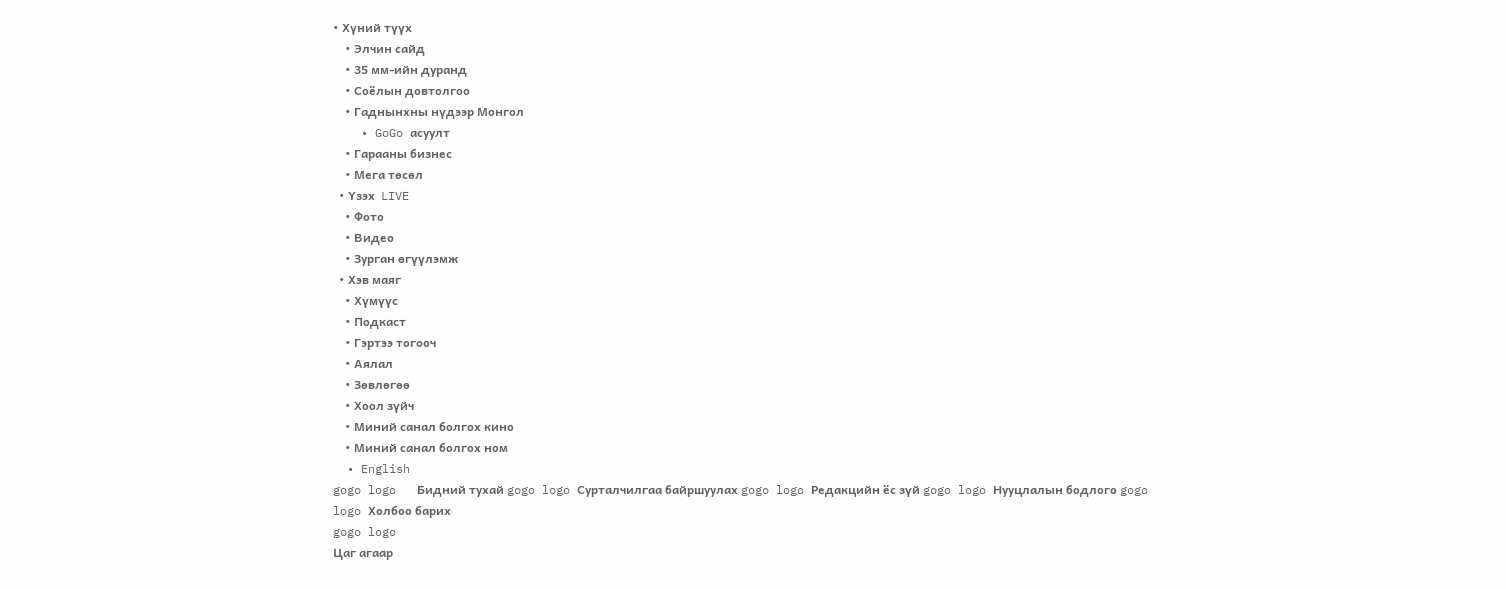• Хүний түүх
    • Элчин сайд
    • 35 мм-ийн дуранд
    • Соёлын довтолгоо
    • Гаднынхны нүдээр Монгол
    • GoGo асуулт
    • Гарааны бизнес
    • Мега төсөл
  • Үзэх  LIVE
    • Фото
    • Видео
    • Зурган өгүүлэмж
  • Хэв маяг
    • Хүмүүс
    • Подкаст
    • Гэртээ тогооч
    • Аялал
    • Зөвлөгөө
    • Хоол зүйч
    • Миний санал болгох кино
    • Миний санал болгох ном
  • English
gogo logo   Бидний тухай gogo logo Сурталчилгаа байршуулах gogo logo Редакцийн ёс зүй gogo logo Нууцлалын бодлого gogo logo Холбоо барих
gogo logo
Цаг агаар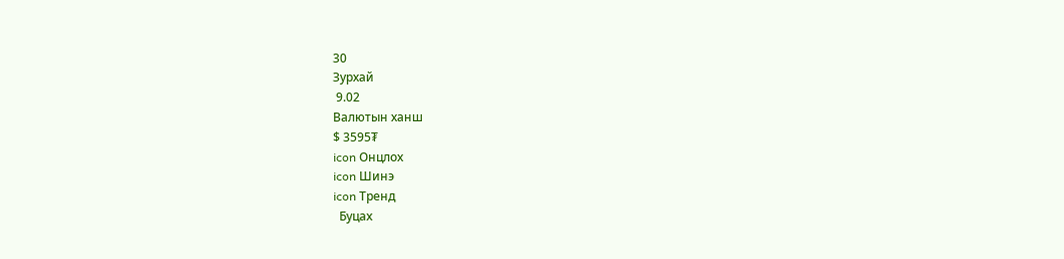30
Зурхай
 9.02
Валютын ханш
$ 3595₮
icon Онцлох
icon Шинэ
icon Тренд
  Буцах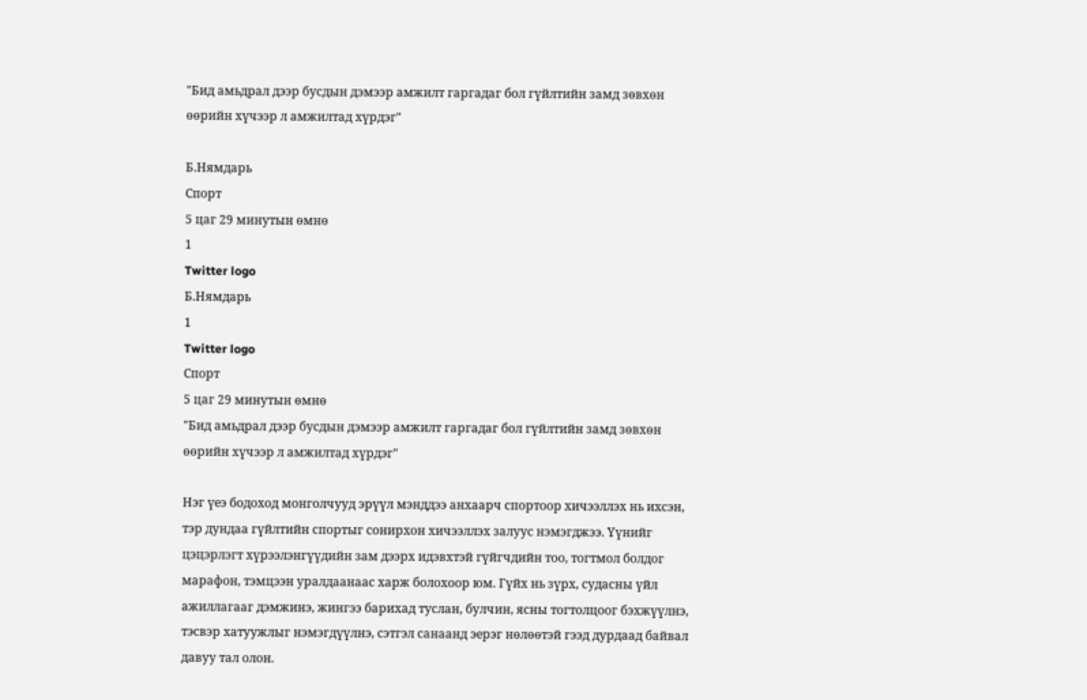"Бид амьдрал дээр бусдын дэмээр амжилт гаргадаг бол гүйлтийн замд зөвхөн өөрийн хүчээр л амжилтад хүрдэг"

Б.Нямдарь
Спорт
5 цаг 29 минутын өмнө
1
Twitter logo
Б.Нямдарь
1
Twitter logo
Спорт
5 цаг 29 минутын өмнө
"Бид амьдрал дээр бусдын дэмээр амжилт гаргадаг бол гүйлтийн замд зөвхөн өөрийн хүчээр л амжилтад хүрдэг"

Нэг үеэ бодоход монголчууд эрүүл мэнддээ анхаарч спортоор хичээллэх нь ихсэн, тэр дундаа гүйлтийн спортыг сонирхон хичээллэх залуус нэмэгджээ. Үүнийг цэцэрлэгт хүрээлэнгүүдийн зам дээрх идэвхтэй гүйгчдийн тоо, тогтмол болдог марафон, тэмцээн уралдаанаас харж болохоор юм. Гүйх нь зүрх, судасны үйл ажиллагааг дэмжинэ, жингээ барихад туслан, булчин, ясны тогтолцоог бэхжүүлнэ, тэсвэр хатуужлыг нэмэгдүүлнэ, сэтгэл санаанд эерэг нөлөөтэй гээд дурдаад байвал давуу тал олон.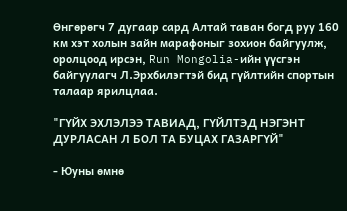Өнгөрөгч 7 дугаар сард Алтай таван богд руу 160 км хэт холын зайн марафоныг зохион байгуулж, оролцоод ирсэн, Run Mongolia-ийн үүсгэн байгуулагч Л.Эрхбилэгтэй бид гүйлтийн спортын талаар ярилцлаа.

"ГҮЙХ ЭХЛЭЛЭЭ ТАВИАД, ГҮЙЛТЭД НЭГЭНТ ДУРЛАСАН Л БОЛ ТА БУЦАХ ГАЗАРГҮЙ"

- Юуны өмнө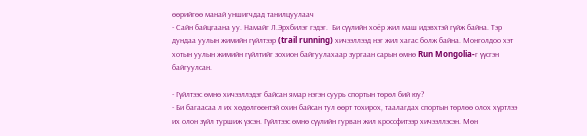өөрийгөө манай уншигчдад танилцуулаач
- Сайн байцгаана уу. Намайг Л.Эрхбилэг гэдэг.  Би сүүлийн хоёр жил маш идэвхтэй гүйж байна. Тэр дундаа уулын жимийн гүйлтээр (trail running) хичээллээд нэг жил хагас болж байна. Монголдоо хэт хотын уулын жимийн гүйлтийг зохион байгуулахаар зургаан сарын өмнө Run Mongolia-г үүсгэн байгуулсан.

- Гүйлтээс өмнө хичээллэдэг байсан ямар нэгэн суурь спортын төрөл бий юу?
- Би багаасаа л их хөдөлгөөнтэй охин байсан тул өөрт тохирох, таалагдах спортын төрлөө олох хүртлээ их олон зүйл туршиж үзсэн. Гүйлтээс өмнө сүүлийн гурван жил кроссфитээр хичээллэсэн. Мөн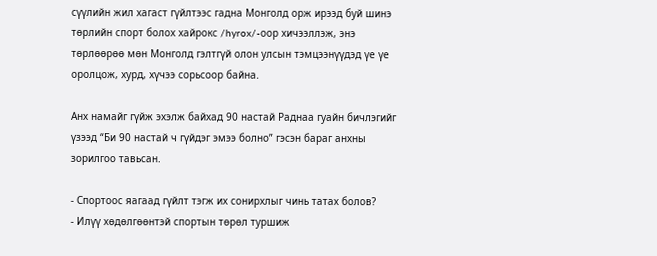сүүлийн жил хагаст гүйлтээс гадна Монголд орж ирээд буй шинэ төрлийн спорт болох хайрокс /hyrox/-оор хичээллэж, энэ төрлөөрөө мөн Монголд гэлтгүй олон улсын тэмцээнүүдэд үе үе оролцож, хурд, хүчээ сорьсоор байна.

Анх намайг гүйж эхэлж байхад 90 настай Раднаа гуайн бичлэгийг үзээд “Би 90 настай ч гүйдэг эмээ болно” гэсэн бараг анхны зорилгоо тавьсан.

- Спортоос яагаад гүйлт тэгж их сонирхлыг чинь татах болов?
- Илүү хөдөлгөөнтэй спортын төрөл туршиж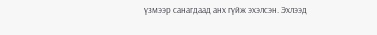үзмээр санагдаад анх гүйж эхэлсэн. Эхлээд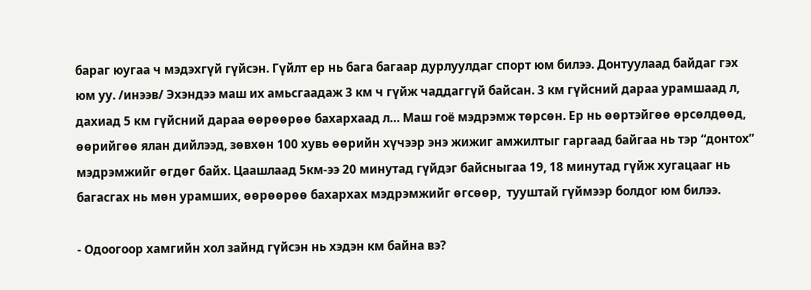бараг юугаа ч мэдэхгүй гүйсэн. Гүйлт ер нь бага багаар дурлуулдаг спорт юм билээ. Донтуулаад байдаг гэх юм уу. /инээв/ Эхэндээ маш их амьсгаадаж 3 км ч гүйж чаддаггүй байсан. 3 км гүйсний дараа урамшаад л, дахиад 5 км гүйсний дараа өөрөөрөө бахархаад л… Маш гоё мэдрэмж төрсөн. Ер нь өөртэйгөө өрсөлдөөд, өөрийгөө ялан дийлээд, зөвхөн 100 хувь өөрийн хүчээр энэ жижиг амжилтыг гаргаад байгаа нь тэр “донтох” мэдрэмжийг өгдөг байх. Цаашлаад 5км-ээ 20 минутад гүйдэг байсныгаа 19, 18 минутад гүйж хугацааг нь багасгах нь мөн урамших, өөрөөрөө бахархах мэдрэмжийг өгсөөр,  тууштай гүймээр болдог юм билээ.

- Одоогоор хамгийн хол зайнд гүйсэн нь хэдэн км байна вэ?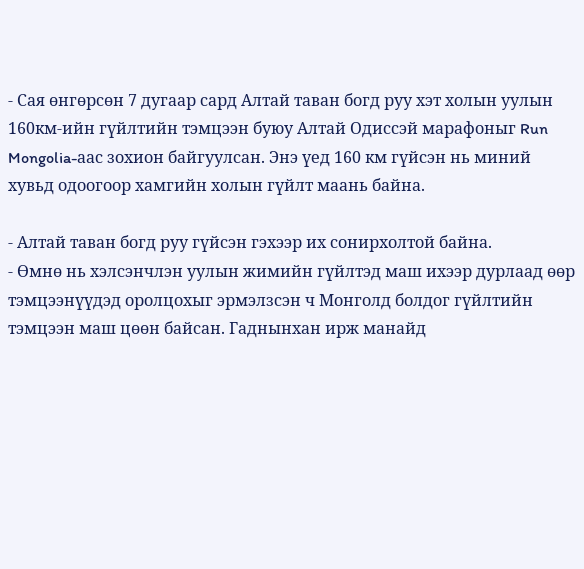- Сая өнгөрсөн 7 дугаар сард Алтай таван богд руу хэт холын уулын 160км-ийн гүйлтийн тэмцээн буюу Алтай Одиссэй марафоныг Run Mongolia-аас зохион байгуулсан. Энэ үед 160 км гүйсэн нь миний хувьд одоогоор хамгийн холын гүйлт маань байна.

- Алтай таван богд руу гүйсэн гэхээр их сонирхолтой байна.
- Өмнө нь хэлсэнчлэн уулын жимийн гүйлтэд маш ихээр дурлаад өөр тэмцээнүүдэд оролцохыг эрмэлзсэн ч Монголд болдог гүйлтийн тэмцээн маш цөөн байсан. Гаднынхан ирж манайд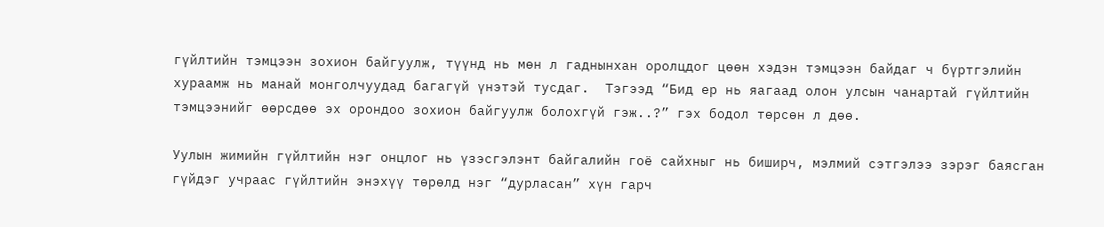гүйлтийн тэмцээн зохион байгуулж, түүнд нь мөн л гаднынхан оролцдог цөөн хэдэн тэмцээн байдаг ч бүртгэлийн хураамж нь манай монголчуудад багагүй үнэтэй тусдаг.  Тэгээд “Бид ер нь яагаад олон улсын чанартай гүйлтийн тэмцээнийг өөрсдөө эх орондоо зохион байгуулж болохгүй гэж..?” гэх бодол төрсөн л дөө.

Уулын жимийн гүйлтийн нэг онцлог нь үзэсгэлэнт байгалийн гоё сайхныг нь биширч, мэлмий сэтгэлээ зэрэг баясган гүйдэг учраас гүйлтийн энэхүү төрөлд нэг “дурласан” хүн гарч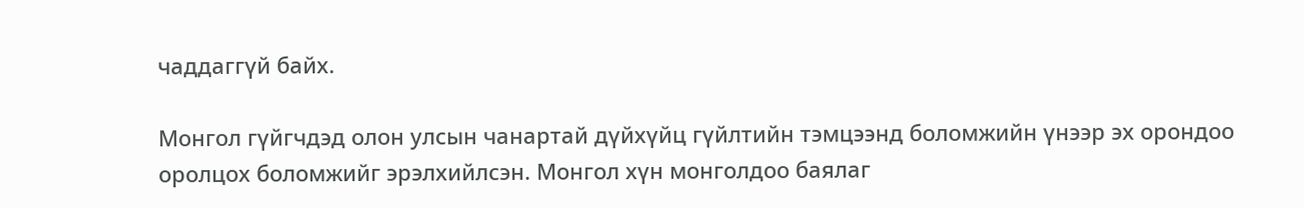чаддаггүй байх.

Монгол гүйгчдэд олон улсын чанартай дүйхүйц гүйлтийн тэмцээнд боломжийн үнээр эх орондоо оролцох боломжийг эрэлхийлсэн. Монгол хүн монголдоо баялаг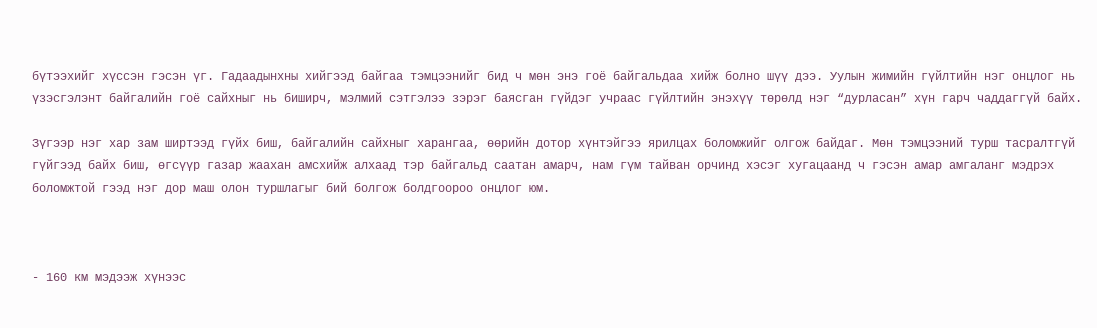бүтээхийг хүссэн гэсэн үг. Гадаадынхны хийгээд байгаа тэмцээнийг бид ч мөн энэ гоё байгальдаа хийж болно шүү дээ. Уулын жимийн гүйлтийн нэг онцлог нь үзэсгэлэнт байгалийн гоё сайхныг нь биширч, мэлмий сэтгэлээ зэрэг баясган гүйдэг учраас гүйлтийн энэхүү төрөлд нэг “дурласан” хүн гарч чаддаггүй байх.

Зүгээр нэг хар зам ширтээд гүйх биш, байгалийн сайхныг харангаа, өөрийн дотор хүнтэйгээ ярилцах боломжийг олгож байдаг. Мөн тэмцээний турш тасралтгүй гүйгээд байх биш, өгсүүр газар жаахан амсхийж алхаад тэр байгальд саатан амарч, нам гүм тайван орчинд хэсэг хугацаанд ч гэсэн амар амгаланг мэдрэх боломжтой гээд нэг дор маш олон туршлагыг бий болгож болдгоороо онцлог юм.



- 160 км мэдээж хүнээс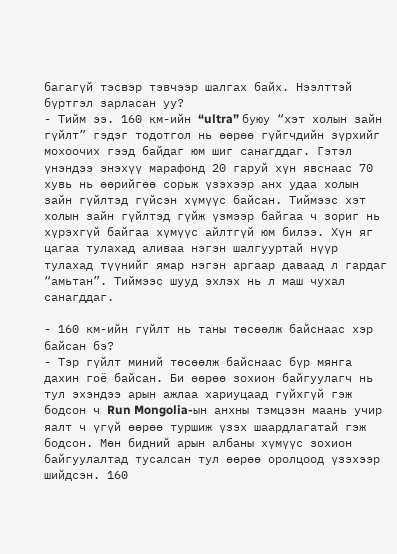багагүй тэсвэр тэвчээр шалгах байх. Нээлттэй бүртгэл зарласан уу?
- Тийм ээ. 160 км-ийн “ultra” буюу “хэт холын зайн гүйлт” гэдэг тодотгол нь өөрөө гүйгчдийн зүрхийг мохоочих гээд байдаг юм шиг санагддаг. Гэтэл үнэндээ энэхүү марафонд 20 гаруй хүн явснаас 70 хувь нь өөрийгөө сорьж үзэхээр анх удаа холын зайн гүйлтэд гүйсэн хүмүүс байсан. Тиймээс хэт холын зайн гүйлтэд гүйж үзмээр байгаа ч зориг нь хүрэхгүй байгаа хүмүүс айлтгүй юм билээ. Хүн яг цагаа тулахад аливаа нэгэн шалгууртай нүүр тулахад түүнийг ямар нэгэн аргаар даваад л гардаг “амьтан”. Тиймээс шууд эхлэх нь л маш чухал санагддаг.

- 160 км-ийн гүйлт нь таны төсөөлж байснаас хэр байсан бэ?
- Тэр гүйлт миний төсөөлж байснаас бүр мянга дахин гоё байсан. Би өөрөө зохион байгуулагч нь тул эхэндээ арын ажлаа хариуцаад гүйхгүй гэж бодсон ч Run Mongolia-ын анхны тэмцээн маань учир яалт ч үгүй өөрөө туршиж үзэх шаардлагатай гэж бодсон. Мөн бидний арын албаны хүмүүс зохион байгуулалтад тусалсан тул өөрөө оролцоод үзэхээр шийдсэн. 160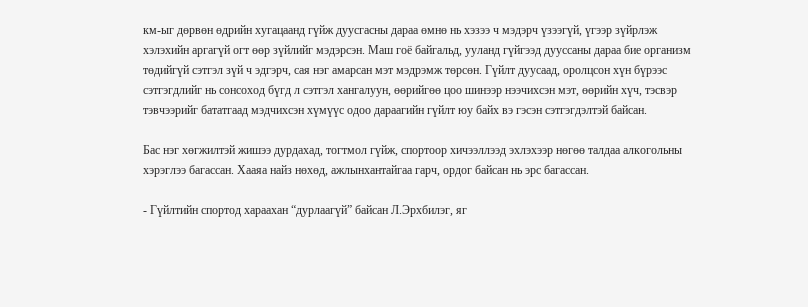км-ыг дөрвөн өдрийн хугацаанд гүйж дуусгасны дараа өмнө нь хэзээ ч мэдэрч үзээгүй, үгээр зүйрлэж хэлэхийн аргагүй огт өөр зүйлийг мэдэрсэн. Маш гоё байгальд, ууланд гүйгээд дууссаны дараа бие организм төдийгүй сэтгэл зүй ч эдгэрч, сая нэг амарсан мэт мэдрэмж төрсөн. Гүйлт дуусаад, оролцсон хүн бүрээс сэтгэгдлийг нь сонсоход бүгд л сэтгэл хангалуун, өөрийгөө цоо шинээр нээчихсэн мэт, өөрийн хүч, тэсвэр тэвчээрийг бататгаад мэдчихсэн хүмүүс одоо дараагийн гүйлт юу байх вэ гэсэн сэтгэгдэлтэй байсан.

Бас нэг хөгжилтэй жишээ дурдахад, тогтмол гүйж, спортоор хичээллээд эхлэхээр нөгөө талдаа алкогольны хэрэглээ багассан. Хааяа найз нөхөд, ажлынхантайгаа гарч, ордог байсан нь эрс багассан.

- Гүйлтийн спортод хараахан “дурлаагүй” байсан Л.Эрхбилэг, яг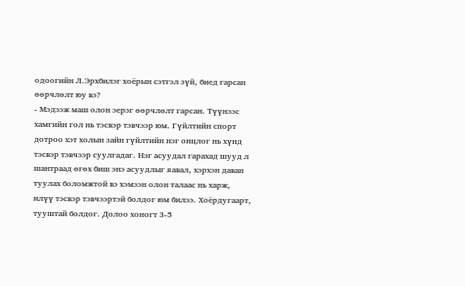одоогийн Л.Эрхбилэг хоёрын сэтгэл зүй, биед гарсан өөрчлөлт юу вэ?
- Мэдээж маш олон эерэг өөрчлөлт гарсан. Түүнээс хамгийн гол нь тэсвэр тэвчээр юм. Гүйлтийн спорт дотроо хэт холын зайн гүйлтийн нэг онцлог нь хүнд тэсвэр тэвчээр суулгадаг. Нэг асуудал гарахад шууд л шантраад өгөх биш энэ асуудлыг яавал, хэрхэн даван туулах боломжтой вэ хэмээн олон талаас нь харж, илүү тэсвэр тэвчээртэй болдог юм билээ. Хоёрдугаарт, тууштай болдог. Долоо хоногт 3-5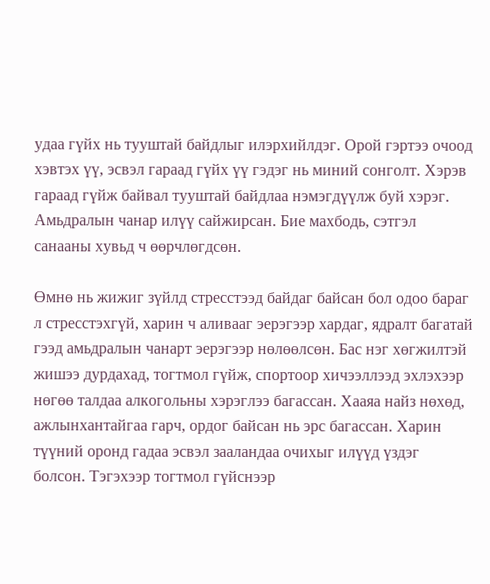удаа гүйх нь тууштай байдлыг илэрхийлдэг. Орой гэртээ очоод хэвтэх үү, эсвэл гараад гүйх үү гэдэг нь миний сонголт. Хэрэв гараад гүйж байвал тууштай байдлаа нэмэгдүүлж буй хэрэг. Амьдралын чанар илүү сайжирсан. Бие махбодь, сэтгэл санааны хувьд ч өөрчлөгдсөн.

Өмнө нь жижиг зүйлд стресстээд байдаг байсан бол одоо бараг л стресстэхгүй, харин ч аливааг эерэгээр хардаг, ядралт багатай гээд амьдралын чанарт эерэгээр нөлөөлсөн. Бас нэг хөгжилтэй жишээ дурдахад, тогтмол гүйж, спортоор хичээллээд эхлэхээр нөгөө талдаа алкогольны хэрэглээ багассан. Хааяа найз нөхөд, ажлынхантайгаа гарч, ордог байсан нь эрс багассан. Харин түүний оронд гадаа эсвэл зааландаа очихыг илүүд үздэг болсон. Тэгэхээр тогтмол гүйснээр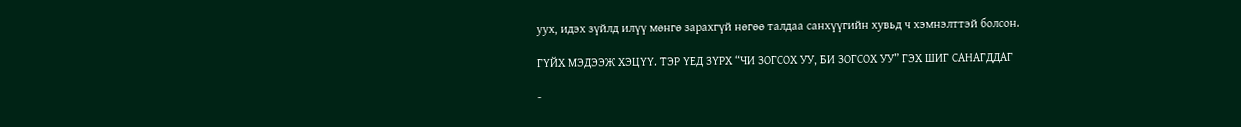уух, идэх зүйлд илүү мөнгө зарахгүй нөгөө талдаа санхүүгийн хувьд ч хэмнэлттэй болсон.

ГҮЙХ МЭДЭЭЖ ХЭЦҮҮ. ТЭР ҮЕД ЗҮРХ “ЧИ ЗОГСОХ УУ, БИ ЗОГСОХ УУ” ГЭХ ШИГ САНАГДДАГ

-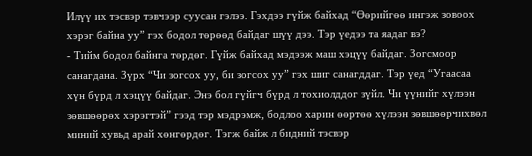Илүү их тэсвэр тэвчээр суусан гэлээ. Гэхдээ гүйж байхад “Өөрийгөө ингэж зовоох хэрэг байна уу” гэх бодол төрөөд байдаг шүү дээ. Тэр үедээ та яадаг вэ?
- Тийм бодол байнга төрдөг. Гүйж байхад мэдээж маш хэцүү байдаг. Зогсмоор санагдана. Зүрх “Чи зогсох уу, би зогсох уу” гэх шиг санагддаг. Тэр үед “Угаасаа хүн бүрд л хэцүү байдаг. Энэ бол гүйгч бүрд л тохиолддог зүйл. Чи үүнийг хүлээн зөвшөөрөх хэрэгтэй” гээд тэр мэдрэмж, бодлоо харин өөртөө хүлээн зөвшөөрчихвөл миний хувьд арай хөнгөрдөг. Тэгж байж л бидний тэсвэр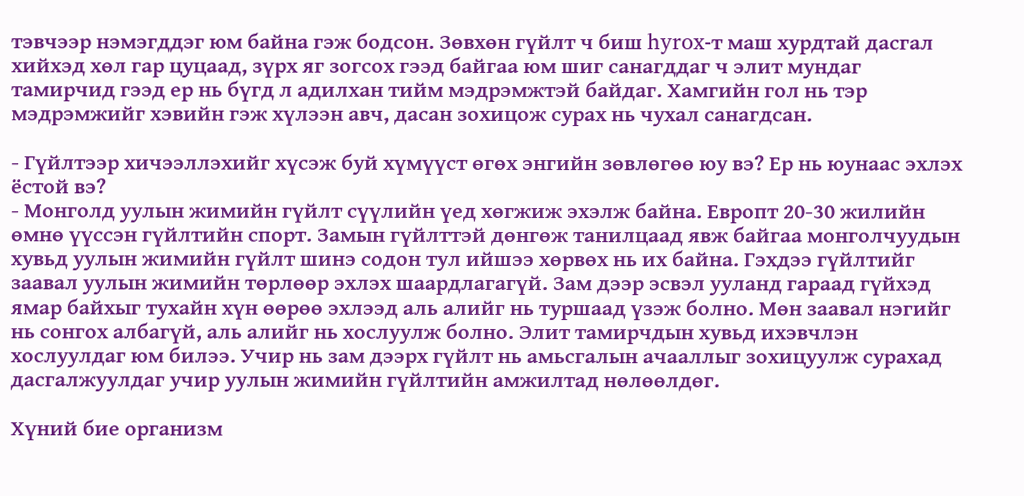тэвчээр нэмэгддэг юм байна гэж бодсон. Зөвхөн гүйлт ч биш hyrox-т маш хурдтай дасгал хийхэд хөл гар цуцаад, зүрх яг зогсох гээд байгаа юм шиг санагддаг ч элит мундаг тамирчид гээд ер нь бүгд л адилхан тийм мэдрэмжтэй байдаг. Хамгийн гол нь тэр мэдрэмжийг хэвийн гэж хүлээн авч, дасан зохицож сурах нь чухал санагдсан.

- Гүйлтээр хичээллэхийг хүсэж буй хүмүүст өгөх энгийн зөвлөгөө юу вэ? Ер нь юунаас эхлэх ёстой вэ?
- Монголд уулын жимийн гүйлт сүүлийн үед хөгжиж эхэлж байна. Европт 20-30 жилийн өмнө үүссэн гүйлтийн спорт. Замын гүйлттэй дөнгөж танилцаад явж байгаа монголчуудын хувьд уулын жимийн гүйлт шинэ содон тул ийшээ хөрвөх нь их байна. Гэхдээ гүйлтийг заавал уулын жимийн төрлөөр эхлэх шаардлагагүй. Зам дээр эсвэл ууланд гараад гүйхэд ямар байхыг тухайн хүн өөрөө эхлээд аль алийг нь туршаад үзэж болно. Мөн заавал нэгийг нь сонгох албагүй, аль алийг нь хослуулж болно. Элит тамирчдын хувьд ихэвчлэн хослуулдаг юм билээ. Учир нь зам дээрх гүйлт нь амьсгалын ачааллыг зохицуулж сурахад дасгалжуулдаг учир уулын жимийн гүйлтийн амжилтад нөлөөлдөг.

Хүний бие организм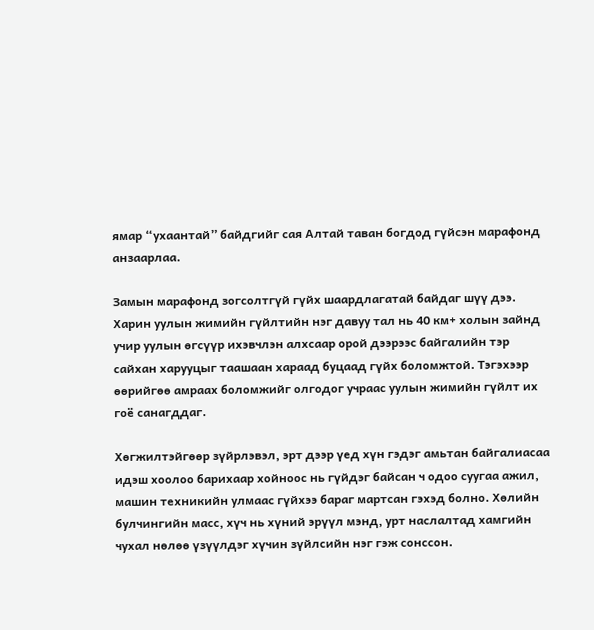ямар “ухаантай” байдгийг сая Алтай таван богдод гүйсэн марафонд анзаарлаа.

Замын марафонд зогсолтгүй гүйх шаардлагатай байдаг шүү дээ. Харин уулын жимийн гүйлтийн нэг давуу тал нь 40 км+ холын зайнд учир уулын өгсүүр ихэвчлэн алхсаар орой дээрээс байгалийн тэр сайхан харууцыг таашаан хараад буцаад гүйх боломжтой. Тэгэхээр өөрийгөө амраах боломжийг олгодог учраас уулын жимийн гүйлт их гоё санагддаг.

Хөгжилтэйгөөр зүйрлэвэл, эрт дээр үед хүн гэдэг амьтан байгалиасаа идэш хоолоо барихаар хойноос нь гүйдэг байсан ч одоо суугаа ажил, машин техникийн улмаас гүйхээ бараг мартсан гэхэд болно. Хөлийн булчингийн масс, хүч нь хүний эрүүл мэнд, урт наслалтад хамгийн чухал нөлөө үзүүлдэг хүчин зүйлсийн нэг гэж сонссон.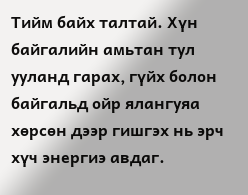Тийм байх талтай. Хүн байгалийн амьтан тул ууланд гарах, гүйх болон байгальд ойр ялангуяа хөрсөн дээр гишгэх нь эрч хүч энергиэ авдаг.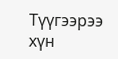Түүгээрээ хүн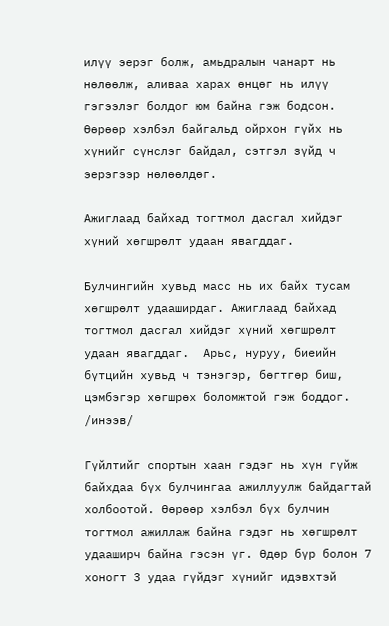илүү эерэг болж, амьдралын чанарт нь нөлөөлж, аливаа харах өнцөг нь илүү гэгээлэг болдог юм байна гэж бодсон. Өөрөөр хэлбэл байгальд ойрхон гүйх нь хүнийг сүнслэг байдал, сэтгэл зүйд ч эерэгээр нөлөөлдөг.

Ажиглаад байхад тогтмол дасгал хийдэг хүний хөгшрөлт удаан явагддаг.

Булчингийн хувьд масс нь их байх тусам хөгшрөлт удааширдаг. Ажиглаад байхад тогтмол дасгал хийдэг хүний хөгшрөлт удаан явагддаг.  Арьс, нуруу, биеийн бүтцийн хувьд ч тэнэгэр, бөгтгөр биш, цэмбэгэр хөгшрөх боломжтой гэж боддог. /инээв/

Гүйлтийг спортын хаан гэдэг нь хүн гүйж байхдаа бүх булчингаа ажиллуулж байдагтай холбоотой. Өөрөөр хэлбэл бүх булчин тогтмол ажиллаж байна гэдэг нь хөгшрөлт удааширч байна гэсэн үг. Өдөр бүр болон 7 хоногт 3 удаа гүйдэг хүнийг идэвхтэй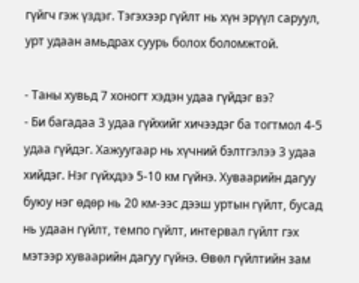гүйгч гэж үздэг. Тэгэхээр гүйлт нь хүн эрүүл саруул, урт удаан амьдрах суурь болох боломжтой.

- Таны хувьд 7 хоногт хэдэн удаа гүйдэг вэ?
- Би багадаа 3 удаа гүйхийг хичээдэг ба тогтмол 4-5 удаа гүйдэг. Хажуугаар нь хүчний бэлтгэлээ 3 удаа хийдэг. Нэг гүйхдээ 5-10 км гүйнэ. Хуваарийн дагуу буюу нэг өдөр нь 20 км-ээс дээш уртын гүйлт, бусад нь удаан гүйлт, темпо гүйлт, интервал гүйлт гэх мэтээр хуваарийн дагуу гүйнэ. Өвөл гүйлтийн зам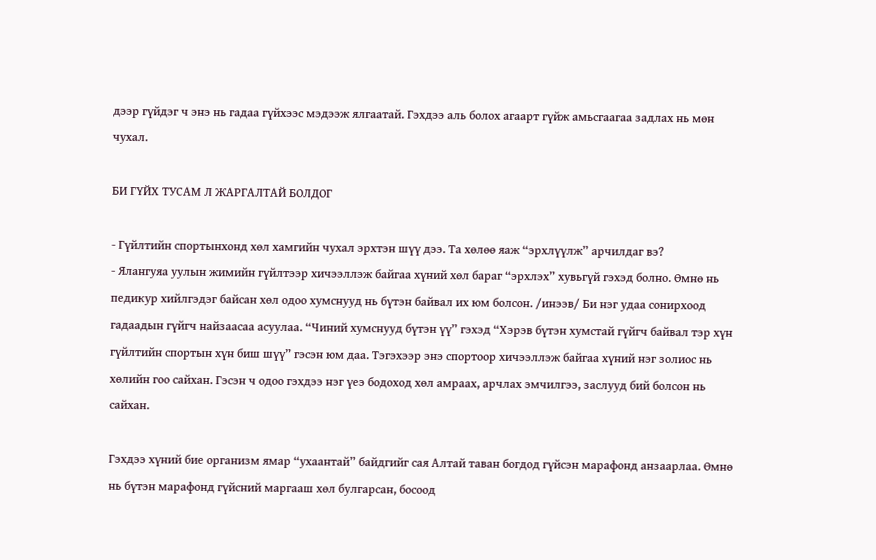дээр гүйдэг ч энэ нь гадаа гүйхээс мэдээж ялгаатай. Гэхдээ аль болох агаарт гүйж амьсгаагаа задлах нь мөн чухал.

БИ ГҮЙХ ТУСАМ Л ЖАРГАЛТАЙ БОЛДОГ

- Гүйлтийн спортынхонд хөл хамгийн чухал эрхтэн шүү дээ. Та хөлөө яаж “эрхлүүлж” арчилдаг вэ?
- Ялангуяа уулын жимийн гүйлтээр хичээллэж байгаа хүний хөл бараг “эрхлэх” хувьгүй гэхэд болно. Өмнө нь педикур хийлгэдэг байсан хөл одоо хумснууд нь бүтэн байвал их юм болсон. /инээв/ Би нэг удаа сонирхоод гадаадын гүйгч найзаасаа асуулаа. “Чиний хумснууд бүтэн үү” гэхэд “Хэрэв бүтэн хумстай гүйгч байвал тэр хүн гүйлтийн спортын хүн биш шүү” гэсэн юм даа. Тэгэхээр энэ спортоор хичээллэж байгаа хүний нэг золиос нь хөлийн гоо сайхан. Гэсэн ч одоо гэхдээ нэг үеэ бодоход хөл амраах, арчлах эмчилгээ, заслууд бий болсон нь сайхан.

Гэхдээ хүний бие организм ямар “ухаантай” байдгийг сая Алтай таван богдод гүйсэн марафонд анзаарлаа. Өмнө нь бүтэн марафонд гүйсний маргааш хөл булгарсан, босоод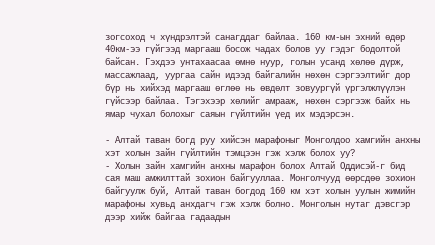зогсоход ч хүндрэлтэй санагддаг байлаа. 160 км-ын эхний өдөр 40км-ээ гүйгээд маргааш босож чадах болов уу гэдэг бодолтой байсан. Гэхдээ унтахаасаа өмнө нуур, голын усанд хөлөө дүрж, массажлаад, уургаа сайн идээд байгалийн нөхөн сэргээлтийг дор бүр нь хийхэд маргааш өглөө нь өвдөлт зовуургүй үргэлжлүүлэн гүйсээр байлаа. Тэгэхээр хөлийг амрааж, нөхөн сэргээж байх нь ямар чухал болохыг саяын гүйлтийн үед их мэдэрсэн.

- Алтай таван богд руу хийсэн марафоныг Монголдоо хамгийн анхны хэт холын зайн гүйлтийн тэмцээн гэж хэлж болох уу?
- Холын зайн хамгийн анхны марафон болох Алтай Оддисэй-г бид сая маш амжилттай зохион байгууллаа. Монголчууд өөрсдөө зохион байгуулж буй, Алтай таван богдод 160 км хэт холын уулын жимийн марафоны хувьд анхдагч гэж хэлж болно. Монголын нутаг дэвсгэр дээр хийж байгаа гадаадын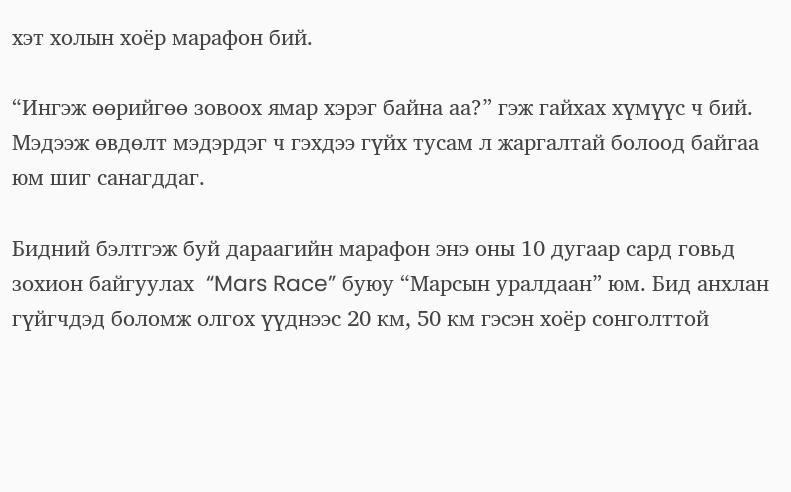хэт холын хоёр марафон бий.

“Ингэж өөрийгөө зовоох ямар хэрэг байна аа?” гэж гайхах хүмүүс ч бий. Мэдээж өвдөлт мэдэрдэг ч гэхдээ гүйх тусам л жаргалтай болоод байгаа юм шиг санагддаг.

Бидний бэлтгэж буй дараагийн марафон энэ оны 10 дугаар сард говьд зохион байгуулах  “Mars Race” буюу “Марсын уралдаан” юм. Бид анхлан гүйгчдэд боломж олгох үүднээс 20 км, 50 км гэсэн хоёр сонголттой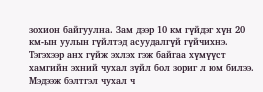зохион байгуулна. Зам дээр 10 км гүйдэг хүн 20 км-ын уулын гүйлтэд асуудалгүй гүйчихнэ. Тэгэхээр анх гүйж эхлэх гэж байгаа хүмүүст хамгийн эхний чухал зүйл бол зориг л юм билээ. Мэдээж бэлтгэл чухал ч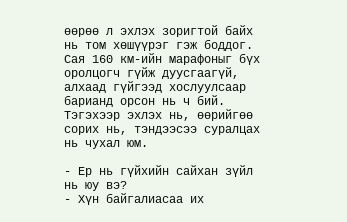өөрөө л эхлэх зоригтой байх нь том хөшүүрэг гэж боддог. Сая 160 км-ийн марафоныг бүх оролцогч гүйж дуусгаагүй, алхаад гүйгээд хослуулсаар барианд орсон нь ч бий. Тэгэхээр эхлэх нь, өөрийгөө сорих нь, тэндээсээ суралцах нь чухал юм.

- Ер нь гүйхийн сайхан зүйл нь юу вэ?
- Хүн байгалиасаа их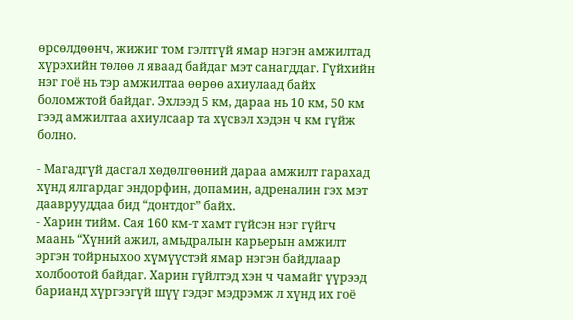өрсөлдөөнч, жижиг том гэлтгүй ямар нэгэн амжилтад хүрэхийн төлөө л яваад байдаг мэт санагддаг. Гүйхийн нэг гоё нь тэр амжилтаа өөрөө ахиулаад байх боломжтой байдаг. Эхлээд 5 км, дараа нь 10 км, 50 км гээд амжилтаа ахиулсаар та хүсвэл хэдэн ч км гүйж болно.

- Магадгүй дасгал хөдөлгөөний дараа амжилт гарахад хүнд ялгардаг эндорфин, допамин, адреналин гэх мэт дааврууддаа бид “донтдог” байх.
- Харин тийм. Сая 160 км-т хамт гүйсэн нэг гүйгч маань “Хүний ажил, амьдралын карьерын амжилт эргэн тойрныхоо хүмүүстэй ямар нэгэн байдлаар холбоотой байдаг. Харин гүйлтэд хэн ч чамайг үүрээд барианд хүргээгүй шүү гэдэг мэдрэмж л хүнд их гоё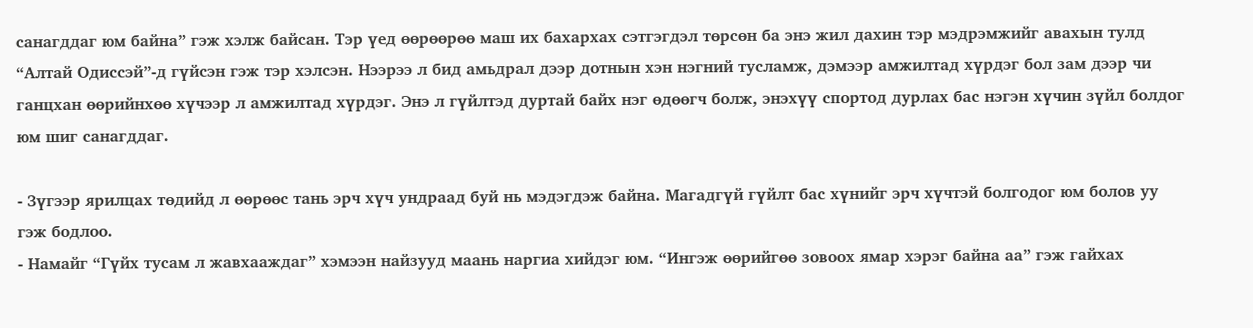санагддаг юм байна” гэж хэлж байсан. Тэр үед өөрөөрөө маш их бахархах сэтгэгдэл төрсөн ба энэ жил дахин тэр мэдрэмжийг авахын тулд “Алтай Одиссэй”-д гүйсэн гэж тэр хэлсэн. Нээрээ л бид амьдрал дээр дотнын хэн нэгний тусламж, дэмээр амжилтад хүрдэг бол зам дээр чи ганцхан өөрийнхөө хүчээр л амжилтад хүрдэг. Энэ л гүйлтэд дуртай байх нэг өдөөгч болж, энэхүү спортод дурлах бас нэгэн хүчин зүйл болдог юм шиг санагддаг.

- Зүгээр ярилцах төдийд л өөрөөс тань эрч хүч ундраад буй нь мэдэгдэж байна. Магадгүй гүйлт бас хүнийг эрч хүчтэй болгодог юм болов уу гэж бодлоо.
- Намайг “Гүйх тусам л жавхааждаг” хэмээн найзууд маань наргиа хийдэг юм. “Ингэж өөрийгөө зовоох ямар хэрэг байна аа” гэж гайхах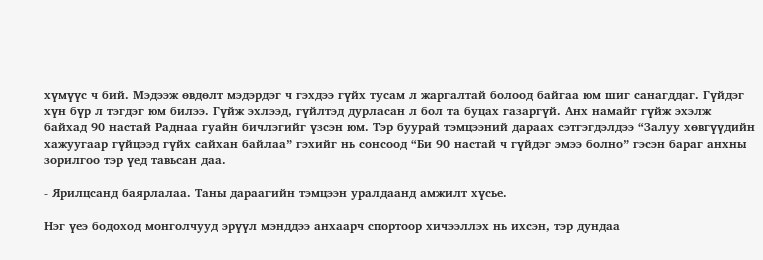хүмүүс ч бий. Мэдээж өвдөлт мэдэрдэг ч гэхдээ гүйх тусам л жаргалтай болоод байгаа юм шиг санагддаг. Гүйдэг хүн бүр л тэгдэг юм билээ. Гүйж эхлээд, гүйлтэд дурласан л бол та буцах газаргүй. Анх намайг гүйж эхэлж байхад 90 настай Раднаа гуайн бичлэгийг үзсэн юм. Тэр буурай тэмцээний дараах сэтгэгдэлдээ “Залуу хөвгүүдийн хажуугаар гүйцээд гүйх сайхан байлаа” гэхийг нь сонсоод “Би 90 настай ч гүйдэг эмээ болно” гэсэн бараг анхны зорилгоо тэр үед тавьсан даа.

- Ярилцсанд баярлалаа. Таны дараагийн тэмцээн уралдаанд амжилт хүсье.

Нэг үеэ бодоход монголчууд эрүүл мэнддээ анхаарч спортоор хичээллэх нь ихсэн, тэр дундаа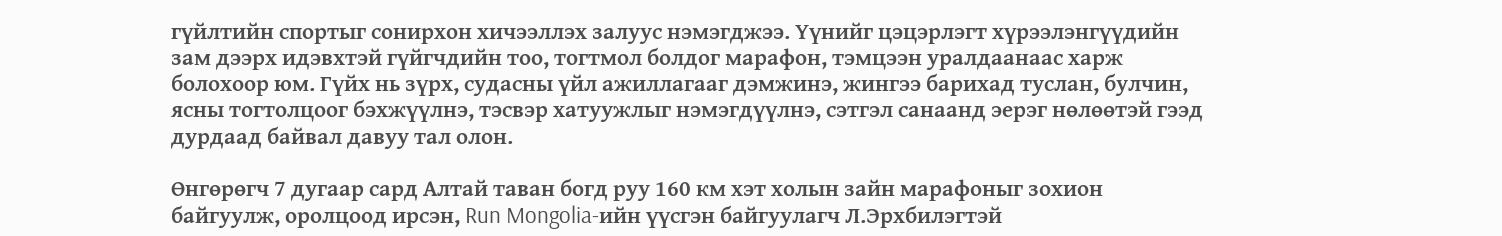гүйлтийн спортыг сонирхон хичээллэх залуус нэмэгджээ. Үүнийг цэцэрлэгт хүрээлэнгүүдийн зам дээрх идэвхтэй гүйгчдийн тоо, тогтмол болдог марафон, тэмцээн уралдаанаас харж болохоор юм. Гүйх нь зүрх, судасны үйл ажиллагааг дэмжинэ, жингээ барихад туслан, булчин, ясны тогтолцоог бэхжүүлнэ, тэсвэр хатуужлыг нэмэгдүүлнэ, сэтгэл санаанд эерэг нөлөөтэй гээд дурдаад байвал давуу тал олон.

Өнгөрөгч 7 дугаар сард Алтай таван богд руу 160 км хэт холын зайн марафоныг зохион байгуулж, оролцоод ирсэн, Run Mongolia-ийн үүсгэн байгуулагч Л.Эрхбилэгтэй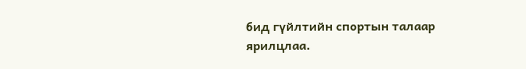бид гүйлтийн спортын талаар ярилцлаа.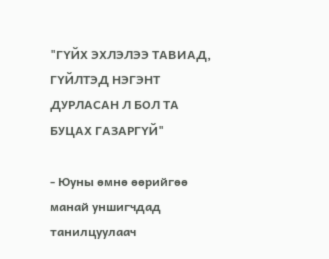"ГҮЙХ ЭХЛЭЛЭЭ ТАВИАД, ГҮЙЛТЭД НЭГЭНТ ДУРЛАСАН Л БОЛ ТА БУЦАХ ГАЗАРГҮЙ"

- Юуны өмнө өөрийгөө манай уншигчдад танилцуулаач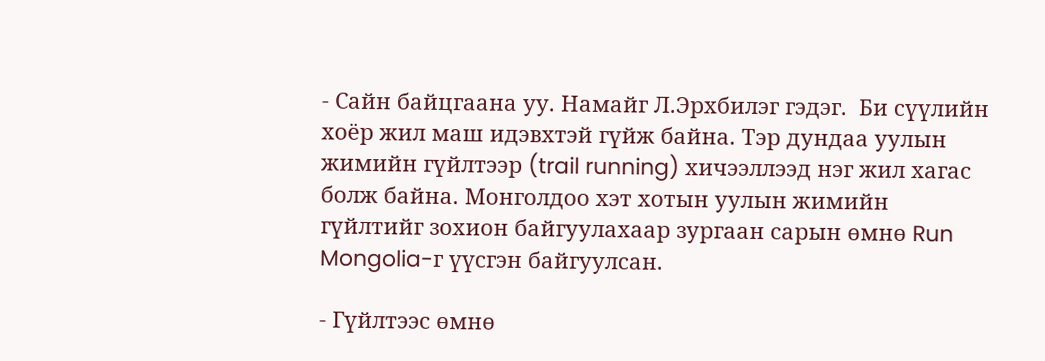- Сайн байцгаана уу. Намайг Л.Эрхбилэг гэдэг.  Би сүүлийн хоёр жил маш идэвхтэй гүйж байна. Тэр дундаа уулын жимийн гүйлтээр (trail running) хичээллээд нэг жил хагас болж байна. Монголдоо хэт хотын уулын жимийн гүйлтийг зохион байгуулахаар зургаан сарын өмнө Run Mongolia-г үүсгэн байгуулсан.

- Гүйлтээс өмнө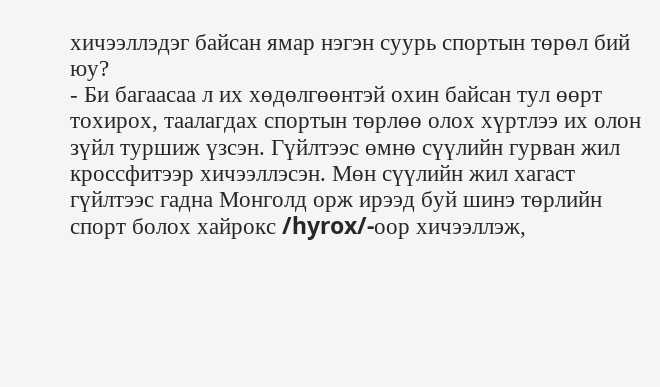хичээллэдэг байсан ямар нэгэн суурь спортын төрөл бий юу?
- Би багаасаа л их хөдөлгөөнтэй охин байсан тул өөрт тохирох, таалагдах спортын төрлөө олох хүртлээ их олон зүйл туршиж үзсэн. Гүйлтээс өмнө сүүлийн гурван жил кроссфитээр хичээллэсэн. Мөн сүүлийн жил хагаст гүйлтээс гадна Монголд орж ирээд буй шинэ төрлийн спорт болох хайрокс /hyrox/-оор хичээллэж,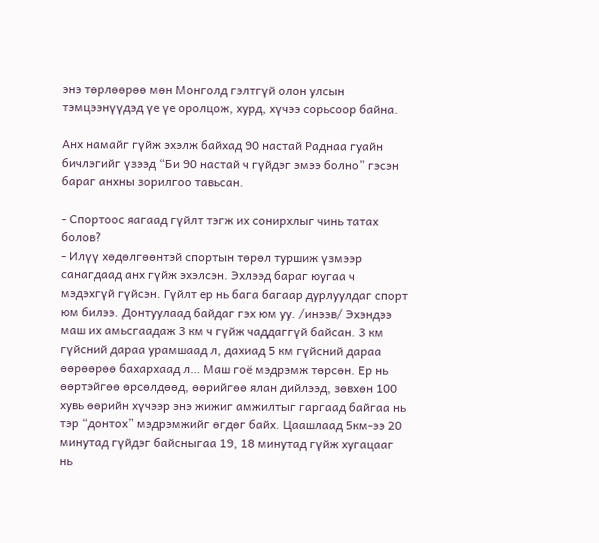энэ төрлөөрөө мөн Монголд гэлтгүй олон улсын тэмцээнүүдэд үе үе оролцож, хурд, хүчээ сорьсоор байна.

Анх намайг гүйж эхэлж байхад 90 настай Раднаа гуайн бичлэгийг үзээд “Би 90 настай ч гүйдэг эмээ болно” гэсэн бараг анхны зорилгоо тавьсан.

- Спортоос яагаад гүйлт тэгж их сонирхлыг чинь татах болов?
- Илүү хөдөлгөөнтэй спортын төрөл туршиж үзмээр санагдаад анх гүйж эхэлсэн. Эхлээд бараг юугаа ч мэдэхгүй гүйсэн. Гүйлт ер нь бага багаар дурлуулдаг спорт юм билээ. Донтуулаад байдаг гэх юм уу. /инээв/ Эхэндээ маш их амьсгаадаж 3 км ч гүйж чаддаггүй байсан. 3 км гүйсний дараа урамшаад л, дахиад 5 км гүйсний дараа өөрөөрөө бахархаад л… Маш гоё мэдрэмж төрсөн. Ер нь өөртэйгөө өрсөлдөөд, өөрийгөө ялан дийлээд, зөвхөн 100 хувь өөрийн хүчээр энэ жижиг амжилтыг гаргаад байгаа нь тэр “донтох” мэдрэмжийг өгдөг байх. Цаашлаад 5км-ээ 20 минутад гүйдэг байсныгаа 19, 18 минутад гүйж хугацааг нь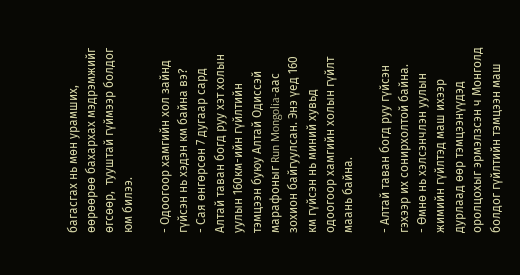багасгах нь мөн урамших, өөрөөрөө бахархах мэдрэмжийг өгсөөр,  тууштай гүймээр болдог юм билээ.

- Одоогоор хамгийн хол зайнд гүйсэн нь хэдэн км байна вэ?
- Сая өнгөрсөн 7 дугаар сард Алтай таван богд руу хэт холын уулын 160км-ийн гүйлтийн тэмцээн буюу Алтай Одиссэй марафоныг Run Mongolia-аас зохион байгуулсан. Энэ үед 160 км гүйсэн нь миний хувьд одоогоор хамгийн холын гүйлт маань байна.

- Алтай таван богд руу гүйсэн гэхээр их сонирхолтой байна.
- Өмнө нь хэлсэнчлэн уулын жимийн гүйлтэд маш ихээр дурлаад өөр тэмцээнүүдэд оролцохыг эрмэлзсэн ч Монголд болдог гүйлтийн тэмцээн маш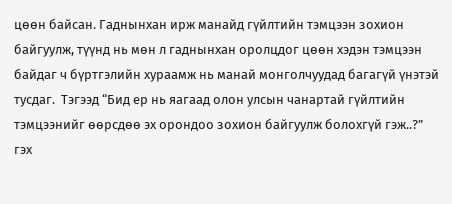цөөн байсан. Гаднынхан ирж манайд гүйлтийн тэмцээн зохион байгуулж, түүнд нь мөн л гаднынхан оролцдог цөөн хэдэн тэмцээн байдаг ч бүртгэлийн хураамж нь манай монголчуудад багагүй үнэтэй тусдаг.  Тэгээд “Бид ер нь яагаад олон улсын чанартай гүйлтийн тэмцээнийг өөрсдөө эх орондоо зохион байгуулж болохгүй гэж..?” гэх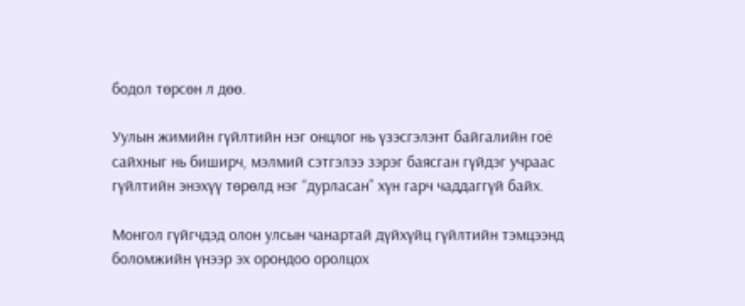бодол төрсөн л дөө.

Уулын жимийн гүйлтийн нэг онцлог нь үзэсгэлэнт байгалийн гоё сайхныг нь биширч, мэлмий сэтгэлээ зэрэг баясган гүйдэг учраас гүйлтийн энэхүү төрөлд нэг “дурласан” хүн гарч чаддаггүй байх.

Монгол гүйгчдэд олон улсын чанартай дүйхүйц гүйлтийн тэмцээнд боломжийн үнээр эх орондоо оролцох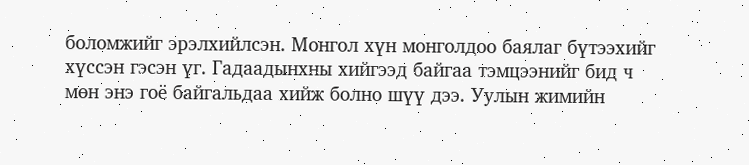боломжийг эрэлхийлсэн. Монгол хүн монголдоо баялаг бүтээхийг хүссэн гэсэн үг. Гадаадынхны хийгээд байгаа тэмцээнийг бид ч мөн энэ гоё байгальдаа хийж болно шүү дээ. Уулын жимийн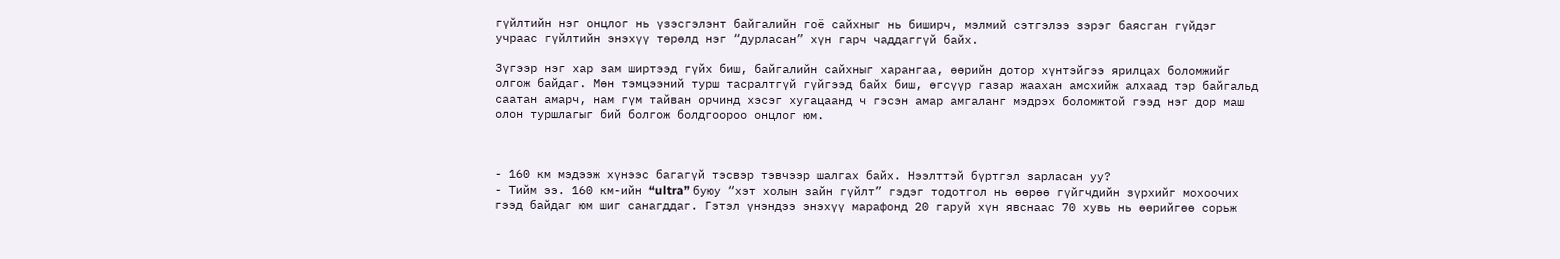гүйлтийн нэг онцлог нь үзэсгэлэнт байгалийн гоё сайхныг нь биширч, мэлмий сэтгэлээ зэрэг баясган гүйдэг учраас гүйлтийн энэхүү төрөлд нэг “дурласан” хүн гарч чаддаггүй байх.

Зүгээр нэг хар зам ширтээд гүйх биш, байгалийн сайхныг харангаа, өөрийн дотор хүнтэйгээ ярилцах боломжийг олгож байдаг. Мөн тэмцээний турш тасралтгүй гүйгээд байх биш, өгсүүр газар жаахан амсхийж алхаад тэр байгальд саатан амарч, нам гүм тайван орчинд хэсэг хугацаанд ч гэсэн амар амгаланг мэдрэх боломжтой гээд нэг дор маш олон туршлагыг бий болгож болдгоороо онцлог юм.



- 160 км мэдээж хүнээс багагүй тэсвэр тэвчээр шалгах байх. Нээлттэй бүртгэл зарласан уу?
- Тийм ээ. 160 км-ийн “ultra” буюу “хэт холын зайн гүйлт” гэдэг тодотгол нь өөрөө гүйгчдийн зүрхийг мохоочих гээд байдаг юм шиг санагддаг. Гэтэл үнэндээ энэхүү марафонд 20 гаруй хүн явснаас 70 хувь нь өөрийгөө сорьж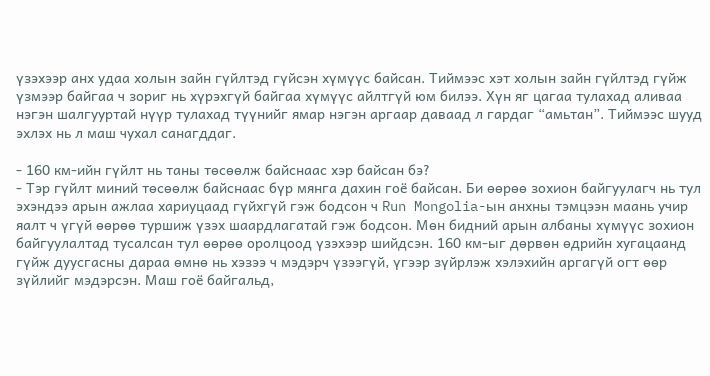үзэхээр анх удаа холын зайн гүйлтэд гүйсэн хүмүүс байсан. Тиймээс хэт холын зайн гүйлтэд гүйж үзмээр байгаа ч зориг нь хүрэхгүй байгаа хүмүүс айлтгүй юм билээ. Хүн яг цагаа тулахад аливаа нэгэн шалгууртай нүүр тулахад түүнийг ямар нэгэн аргаар даваад л гардаг “амьтан”. Тиймээс шууд эхлэх нь л маш чухал санагддаг.

- 160 км-ийн гүйлт нь таны төсөөлж байснаас хэр байсан бэ?
- Тэр гүйлт миний төсөөлж байснаас бүр мянга дахин гоё байсан. Би өөрөө зохион байгуулагч нь тул эхэндээ арын ажлаа хариуцаад гүйхгүй гэж бодсон ч Run Mongolia-ын анхны тэмцээн маань учир яалт ч үгүй өөрөө туршиж үзэх шаардлагатай гэж бодсон. Мөн бидний арын албаны хүмүүс зохион байгуулалтад тусалсан тул өөрөө оролцоод үзэхээр шийдсэн. 160 км-ыг дөрвөн өдрийн хугацаанд гүйж дуусгасны дараа өмнө нь хэзээ ч мэдэрч үзээгүй, үгээр зүйрлэж хэлэхийн аргагүй огт өөр зүйлийг мэдэрсэн. Маш гоё байгальд,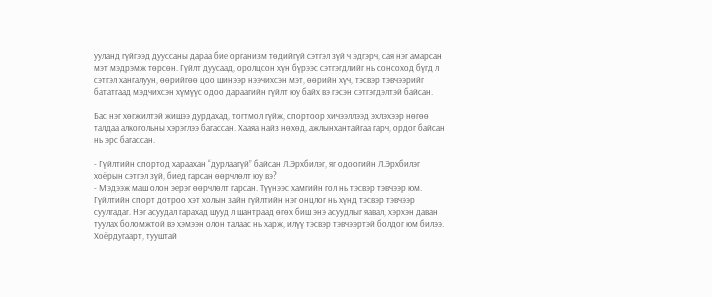ууланд гүйгээд дууссаны дараа бие организм төдийгүй сэтгэл зүй ч эдгэрч, сая нэг амарсан мэт мэдрэмж төрсөн. Гүйлт дуусаад, оролцсон хүн бүрээс сэтгэгдлийг нь сонсоход бүгд л сэтгэл хангалуун, өөрийгөө цоо шинээр нээчихсэн мэт, өөрийн хүч, тэсвэр тэвчээрийг бататгаад мэдчихсэн хүмүүс одоо дараагийн гүйлт юу байх вэ гэсэн сэтгэгдэлтэй байсан.

Бас нэг хөгжилтэй жишээ дурдахад, тогтмол гүйж, спортоор хичээллээд эхлэхээр нөгөө талдаа алкогольны хэрэглээ багассан. Хааяа найз нөхөд, ажлынхантайгаа гарч, ордог байсан нь эрс багассан.

- Гүйлтийн спортод хараахан “дурлаагүй” байсан Л.Эрхбилэг, яг одоогийн Л.Эрхбилэг хоёрын сэтгэл зүй, биед гарсан өөрчлөлт юу вэ?
- Мэдээж маш олон эерэг өөрчлөлт гарсан. Түүнээс хамгийн гол нь тэсвэр тэвчээр юм. Гүйлтийн спорт дотроо хэт холын зайн гүйлтийн нэг онцлог нь хүнд тэсвэр тэвчээр суулгадаг. Нэг асуудал гарахад шууд л шантраад өгөх биш энэ асуудлыг яавал, хэрхэн даван туулах боломжтой вэ хэмээн олон талаас нь харж, илүү тэсвэр тэвчээртэй болдог юм билээ. Хоёрдугаарт, тууштай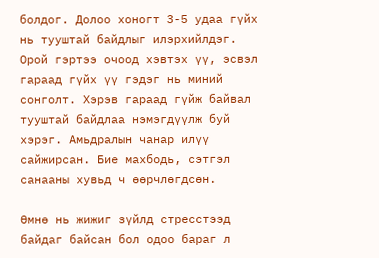болдог. Долоо хоногт 3-5 удаа гүйх нь тууштай байдлыг илэрхийлдэг. Орой гэртээ очоод хэвтэх үү, эсвэл гараад гүйх үү гэдэг нь миний сонголт. Хэрэв гараад гүйж байвал тууштай байдлаа нэмэгдүүлж буй хэрэг. Амьдралын чанар илүү сайжирсан. Бие махбодь, сэтгэл санааны хувьд ч өөрчлөгдсөн.

Өмнө нь жижиг зүйлд стресстээд байдаг байсан бол одоо бараг л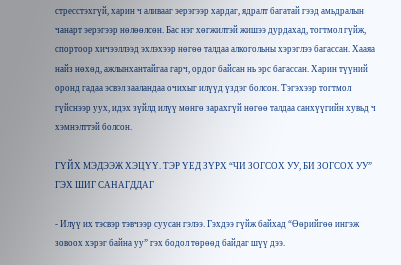стресстэхгүй, харин ч аливааг эерэгээр хардаг, ядралт багатай гээд амьдралын чанарт эерэгээр нөлөөлсөн. Бас нэг хөгжилтэй жишээ дурдахад, тогтмол гүйж, спортоор хичээллээд эхлэхээр нөгөө талдаа алкогольны хэрэглээ багассан. Хааяа найз нөхөд, ажлынхантайгаа гарч, ордог байсан нь эрс багассан. Харин түүний оронд гадаа эсвэл зааландаа очихыг илүүд үздэг болсон. Тэгэхээр тогтмол гүйснээр уух, идэх зүйлд илүү мөнгө зарахгүй нөгөө талдаа санхүүгийн хувьд ч хэмнэлттэй болсон.

ГҮЙХ МЭДЭЭЖ ХЭЦҮҮ. ТЭР ҮЕД ЗҮРХ “ЧИ ЗОГСОХ УУ, БИ ЗОГСОХ УУ” ГЭХ ШИГ САНАГДДАГ

- Илүү их тэсвэр тэвчээр суусан гэлээ. Гэхдээ гүйж байхад “Өөрийгөө ингэж зовоох хэрэг байна уу” гэх бодол төрөөд байдаг шүү дээ.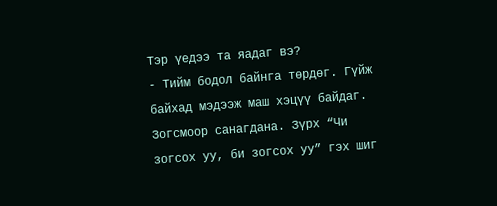Тэр үедээ та яадаг вэ?
- Тийм бодол байнга төрдөг. Гүйж байхад мэдээж маш хэцүү байдаг. Зогсмоор санагдана. Зүрх “Чи зогсох уу, би зогсох уу” гэх шиг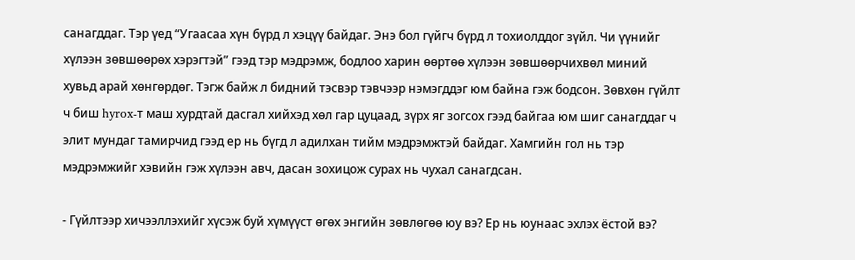санагддаг. Тэр үед “Угаасаа хүн бүрд л хэцүү байдаг. Энэ бол гүйгч бүрд л тохиолддог зүйл. Чи үүнийг хүлээн зөвшөөрөх хэрэгтэй” гээд тэр мэдрэмж, бодлоо харин өөртөө хүлээн зөвшөөрчихвөл миний хувьд арай хөнгөрдөг. Тэгж байж л бидний тэсвэр тэвчээр нэмэгддэг юм байна гэж бодсон. Зөвхөн гүйлт ч биш hyrox-т маш хурдтай дасгал хийхэд хөл гар цуцаад, зүрх яг зогсох гээд байгаа юм шиг санагддаг ч элит мундаг тамирчид гээд ер нь бүгд л адилхан тийм мэдрэмжтэй байдаг. Хамгийн гол нь тэр мэдрэмжийг хэвийн гэж хүлээн авч, дасан зохицож сурах нь чухал санагдсан.

- Гүйлтээр хичээллэхийг хүсэж буй хүмүүст өгөх энгийн зөвлөгөө юу вэ? Ер нь юунаас эхлэх ёстой вэ?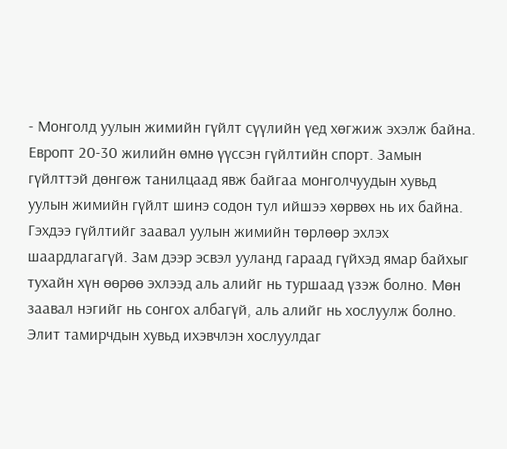- Монголд уулын жимийн гүйлт сүүлийн үед хөгжиж эхэлж байна. Европт 20-30 жилийн өмнө үүссэн гүйлтийн спорт. Замын гүйлттэй дөнгөж танилцаад явж байгаа монголчуудын хувьд уулын жимийн гүйлт шинэ содон тул ийшээ хөрвөх нь их байна. Гэхдээ гүйлтийг заавал уулын жимийн төрлөөр эхлэх шаардлагагүй. Зам дээр эсвэл ууланд гараад гүйхэд ямар байхыг тухайн хүн өөрөө эхлээд аль алийг нь туршаад үзэж болно. Мөн заавал нэгийг нь сонгох албагүй, аль алийг нь хослуулж болно. Элит тамирчдын хувьд ихэвчлэн хослуулдаг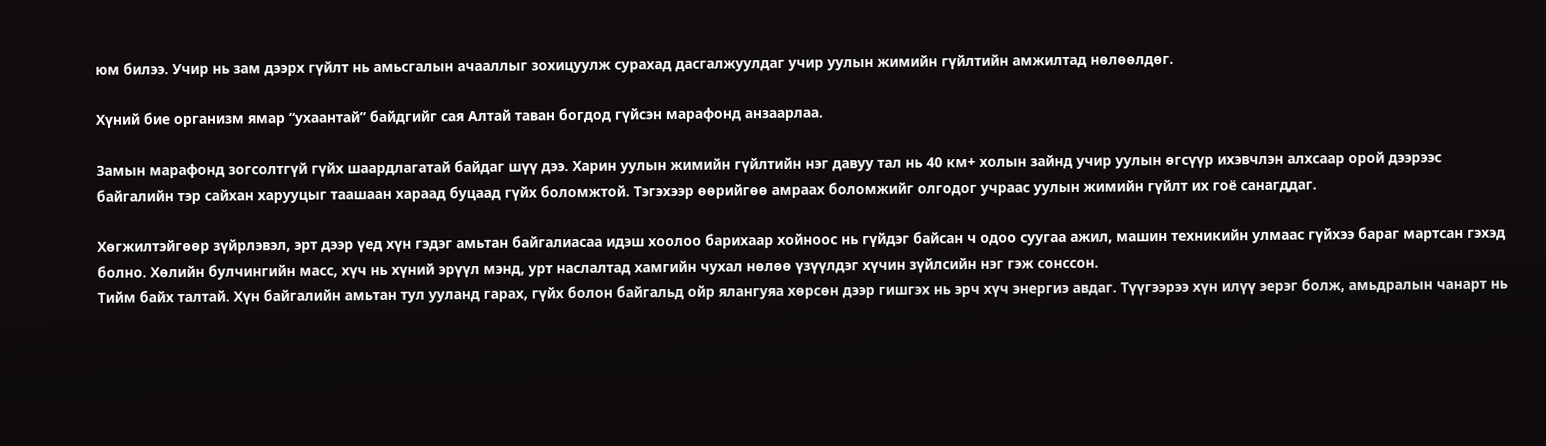юм билээ. Учир нь зам дээрх гүйлт нь амьсгалын ачааллыг зохицуулж сурахад дасгалжуулдаг учир уулын жимийн гүйлтийн амжилтад нөлөөлдөг.

Хүний бие организм ямар “ухаантай” байдгийг сая Алтай таван богдод гүйсэн марафонд анзаарлаа.

Замын марафонд зогсолтгүй гүйх шаардлагатай байдаг шүү дээ. Харин уулын жимийн гүйлтийн нэг давуу тал нь 40 км+ холын зайнд учир уулын өгсүүр ихэвчлэн алхсаар орой дээрээс байгалийн тэр сайхан харууцыг таашаан хараад буцаад гүйх боломжтой. Тэгэхээр өөрийгөө амраах боломжийг олгодог учраас уулын жимийн гүйлт их гоё санагддаг.

Хөгжилтэйгөөр зүйрлэвэл, эрт дээр үед хүн гэдэг амьтан байгалиасаа идэш хоолоо барихаар хойноос нь гүйдэг байсан ч одоо суугаа ажил, машин техникийн улмаас гүйхээ бараг мартсан гэхэд болно. Хөлийн булчингийн масс, хүч нь хүний эрүүл мэнд, урт наслалтад хамгийн чухал нөлөө үзүүлдэг хүчин зүйлсийн нэг гэж сонссон.
Тийм байх талтай. Хүн байгалийн амьтан тул ууланд гарах, гүйх болон байгальд ойр ялангуяа хөрсөн дээр гишгэх нь эрч хүч энергиэ авдаг. Түүгээрээ хүн илүү эерэг болж, амьдралын чанарт нь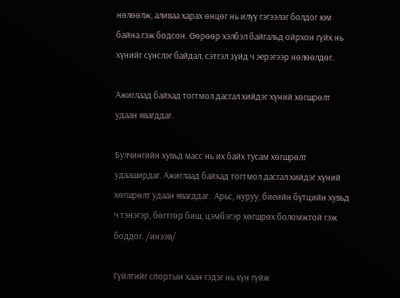нөлөөлж, аливаа харах өнцөг нь илүү гэгээлэг болдог юм байна гэж бодсон. Өөрөөр хэлбэл байгальд ойрхон гүйх нь хүнийг сүнслэг байдал, сэтгэл зүйд ч эерэгээр нөлөөлдөг.

Ажиглаад байхад тогтмол дасгал хийдэг хүний хөгшрөлт удаан явагддаг.

Булчингийн хувьд масс нь их байх тусам хөгшрөлт удааширдаг. Ажиглаад байхад тогтмол дасгал хийдэг хүний хөгшрөлт удаан явагддаг.  Арьс, нуруу, биеийн бүтцийн хувьд ч тэнэгэр, бөгтгөр биш, цэмбэгэр хөгшрөх боломжтой гэж боддог. /инээв/

Гүйлтийг спортын хаан гэдэг нь хүн гүйж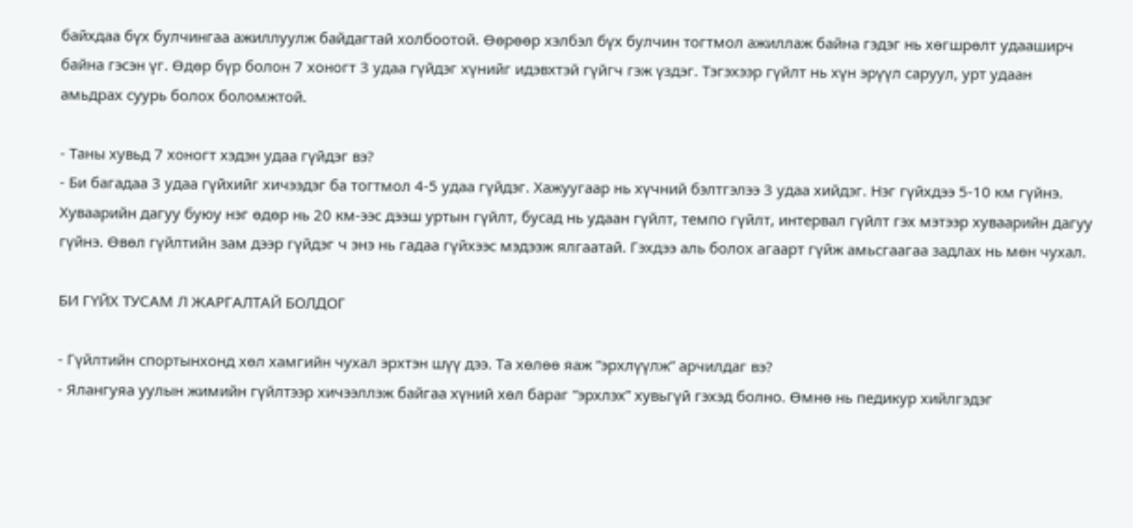байхдаа бүх булчингаа ажиллуулж байдагтай холбоотой. Өөрөөр хэлбэл бүх булчин тогтмол ажиллаж байна гэдэг нь хөгшрөлт удааширч байна гэсэн үг. Өдөр бүр болон 7 хоногт 3 удаа гүйдэг хүнийг идэвхтэй гүйгч гэж үздэг. Тэгэхээр гүйлт нь хүн эрүүл саруул, урт удаан амьдрах суурь болох боломжтой.

- Таны хувьд 7 хоногт хэдэн удаа гүйдэг вэ?
- Би багадаа 3 удаа гүйхийг хичээдэг ба тогтмол 4-5 удаа гүйдэг. Хажуугаар нь хүчний бэлтгэлээ 3 удаа хийдэг. Нэг гүйхдээ 5-10 км гүйнэ. Хуваарийн дагуу буюу нэг өдөр нь 20 км-ээс дээш уртын гүйлт, бусад нь удаан гүйлт, темпо гүйлт, интервал гүйлт гэх мэтээр хуваарийн дагуу гүйнэ. Өвөл гүйлтийн зам дээр гүйдэг ч энэ нь гадаа гүйхээс мэдээж ялгаатай. Гэхдээ аль болох агаарт гүйж амьсгаагаа задлах нь мөн чухал.

БИ ГҮЙХ ТУСАМ Л ЖАРГАЛТАЙ БОЛДОГ

- Гүйлтийн спортынхонд хөл хамгийн чухал эрхтэн шүү дээ. Та хөлөө яаж “эрхлүүлж” арчилдаг вэ?
- Ялангуяа уулын жимийн гүйлтээр хичээллэж байгаа хүний хөл бараг “эрхлэх” хувьгүй гэхэд болно. Өмнө нь педикур хийлгэдэг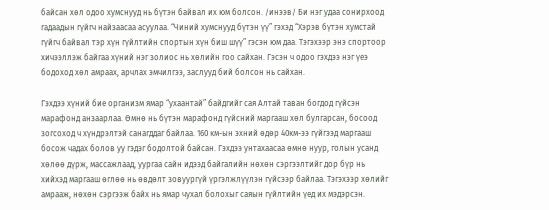байсан хөл одоо хумснууд нь бүтэн байвал их юм болсон. /инээв/ Би нэг удаа сонирхоод гадаадын гүйгч найзаасаа асуулаа. “Чиний хумснууд бүтэн үү” гэхэд “Хэрэв бүтэн хумстай гүйгч байвал тэр хүн гүйлтийн спортын хүн биш шүү” гэсэн юм даа. Тэгэхээр энэ спортоор хичээллэж байгаа хүний нэг золиос нь хөлийн гоо сайхан. Гэсэн ч одоо гэхдээ нэг үеэ бодоход хөл амраах, арчлах эмчилгээ, заслууд бий болсон нь сайхан.

Гэхдээ хүний бие организм ямар “ухаантай” байдгийг сая Алтай таван богдод гүйсэн марафонд анзаарлаа. Өмнө нь бүтэн марафонд гүйсний маргааш хөл булгарсан, босоод зогсоход ч хүндрэлтэй санагддаг байлаа. 160 км-ын эхний өдөр 40км-ээ гүйгээд маргааш босож чадах болов уу гэдэг бодолтой байсан. Гэхдээ унтахаасаа өмнө нуур, голын усанд хөлөө дүрж, массажлаад, уургаа сайн идээд байгалийн нөхөн сэргээлтийг дор бүр нь хийхэд маргааш өглөө нь өвдөлт зовуургүй үргэлжлүүлэн гүйсээр байлаа. Тэгэхээр хөлийг амрааж, нөхөн сэргээж байх нь ямар чухал болохыг саяын гүйлтийн үед их мэдэрсэн.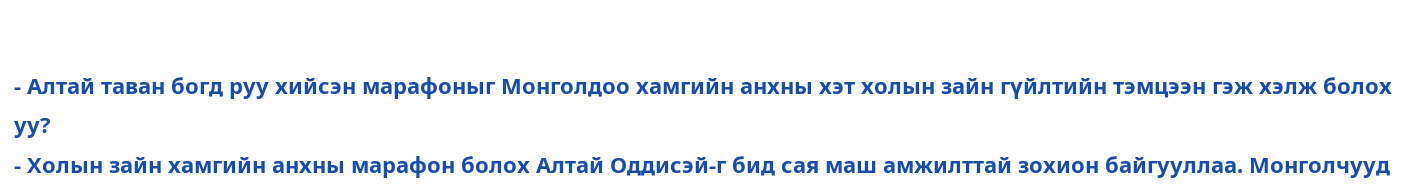- Алтай таван богд руу хийсэн марафоныг Монголдоо хамгийн анхны хэт холын зайн гүйлтийн тэмцээн гэж хэлж болох уу?
- Холын зайн хамгийн анхны марафон болох Алтай Оддисэй-г бид сая маш амжилттай зохион байгууллаа. Монголчууд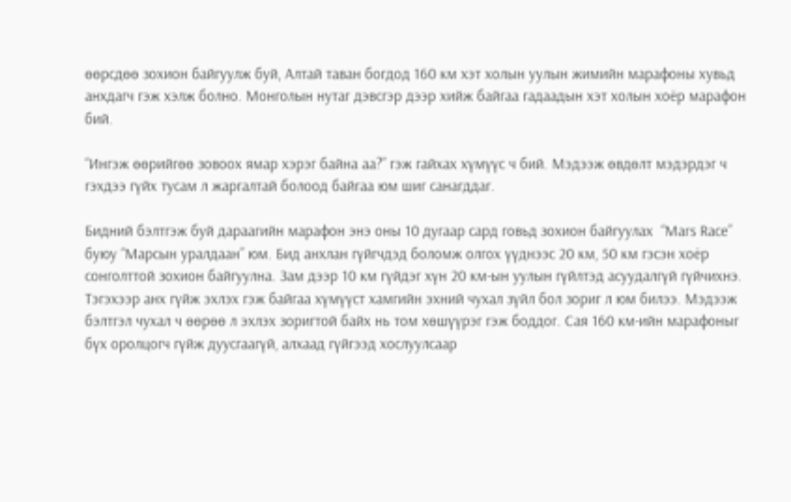өөрсдөө зохион байгуулж буй, Алтай таван богдод 160 км хэт холын уулын жимийн марафоны хувьд анхдагч гэж хэлж болно. Монголын нутаг дэвсгэр дээр хийж байгаа гадаадын хэт холын хоёр марафон бий.

“Ингэж өөрийгөө зовоох ямар хэрэг байна аа?” гэж гайхах хүмүүс ч бий. Мэдээж өвдөлт мэдэрдэг ч гэхдээ гүйх тусам л жаргалтай болоод байгаа юм шиг санагддаг.

Бидний бэлтгэж буй дараагийн марафон энэ оны 10 дугаар сард говьд зохион байгуулах  “Mars Race” буюу “Марсын уралдаан” юм. Бид анхлан гүйгчдэд боломж олгох үүднээс 20 км, 50 км гэсэн хоёр сонголттой зохион байгуулна. Зам дээр 10 км гүйдэг хүн 20 км-ын уулын гүйлтэд асуудалгүй гүйчихнэ. Тэгэхээр анх гүйж эхлэх гэж байгаа хүмүүст хамгийн эхний чухал зүйл бол зориг л юм билээ. Мэдээж бэлтгэл чухал ч өөрөө л эхлэх зоригтой байх нь том хөшүүрэг гэж боддог. Сая 160 км-ийн марафоныг бүх оролцогч гүйж дуусгаагүй, алхаад гүйгээд хослуулсаар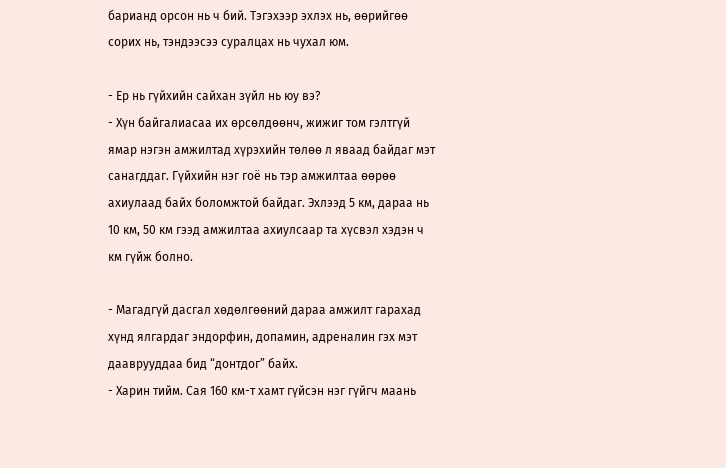барианд орсон нь ч бий. Тэгэхээр эхлэх нь, өөрийгөө сорих нь, тэндээсээ суралцах нь чухал юм.

- Ер нь гүйхийн сайхан зүйл нь юу вэ?
- Хүн байгалиасаа их өрсөлдөөнч, жижиг том гэлтгүй ямар нэгэн амжилтад хүрэхийн төлөө л яваад байдаг мэт санагддаг. Гүйхийн нэг гоё нь тэр амжилтаа өөрөө ахиулаад байх боломжтой байдаг. Эхлээд 5 км, дараа нь 10 км, 50 км гээд амжилтаа ахиулсаар та хүсвэл хэдэн ч км гүйж болно.

- Магадгүй дасгал хөдөлгөөний дараа амжилт гарахад хүнд ялгардаг эндорфин, допамин, адреналин гэх мэт дааврууддаа бид “донтдог” байх.
- Харин тийм. Сая 160 км-т хамт гүйсэн нэг гүйгч маань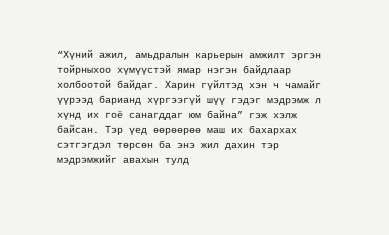“Хүний ажил, амьдралын карьерын амжилт эргэн тойрныхоо хүмүүстэй ямар нэгэн байдлаар холбоотой байдаг. Харин гүйлтэд хэн ч чамайг үүрээд барианд хүргээгүй шүү гэдэг мэдрэмж л хүнд их гоё санагддаг юм байна” гэж хэлж байсан. Тэр үед өөрөөрөө маш их бахархах сэтгэгдэл төрсөн ба энэ жил дахин тэр мэдрэмжийг авахын тулд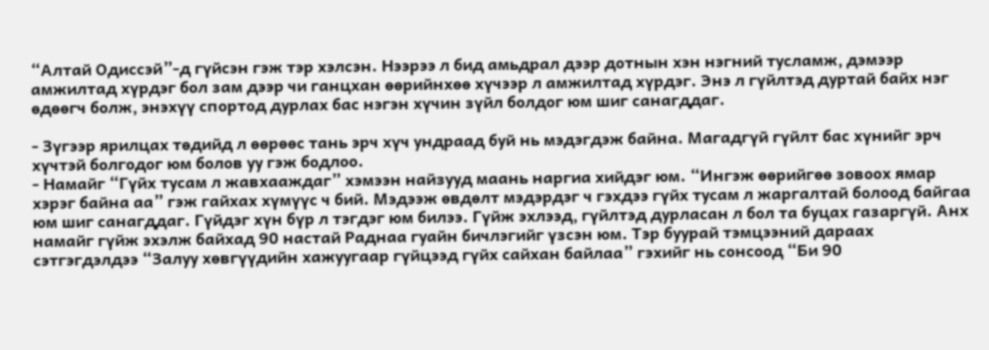“Алтай Одиссэй”-д гүйсэн гэж тэр хэлсэн. Нээрээ л бид амьдрал дээр дотнын хэн нэгний тусламж, дэмээр амжилтад хүрдэг бол зам дээр чи ганцхан өөрийнхөө хүчээр л амжилтад хүрдэг. Энэ л гүйлтэд дуртай байх нэг өдөөгч болж, энэхүү спортод дурлах бас нэгэн хүчин зүйл болдог юм шиг санагддаг.

- Зүгээр ярилцах төдийд л өөрөөс тань эрч хүч ундраад буй нь мэдэгдэж байна. Магадгүй гүйлт бас хүнийг эрч хүчтэй болгодог юм болов уу гэж бодлоо.
- Намайг “Гүйх тусам л жавхааждаг” хэмээн найзууд маань наргиа хийдэг юм. “Ингэж өөрийгөө зовоох ямар хэрэг байна аа” гэж гайхах хүмүүс ч бий. Мэдээж өвдөлт мэдэрдэг ч гэхдээ гүйх тусам л жаргалтай болоод байгаа юм шиг санагддаг. Гүйдэг хүн бүр л тэгдэг юм билээ. Гүйж эхлээд, гүйлтэд дурласан л бол та буцах газаргүй. Анх намайг гүйж эхэлж байхад 90 настай Раднаа гуайн бичлэгийг үзсэн юм. Тэр буурай тэмцээний дараах сэтгэгдэлдээ “Залуу хөвгүүдийн хажуугаар гүйцээд гүйх сайхан байлаа” гэхийг нь сонсоод “Би 90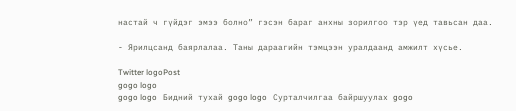настай ч гүйдэг эмээ болно” гэсэн бараг анхны зорилгоо тэр үед тавьсан даа.

- Ярилцсанд баярлалаа. Таны дараагийн тэмцээн уралдаанд амжилт хүсье.

Twitter logoPost
gogo logo
gogo logo   Бидний тухай gogo logo   Сурталчилгаа байршуулах gogo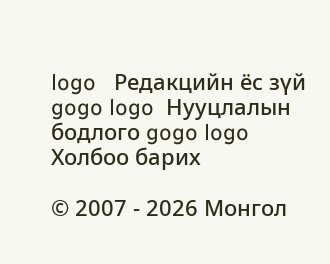logo   Редакцийн ёс зүй gogo logo  Нууцлалын бодлого gogo logo   Холбоо барих

© 2007 - 2026 Монгол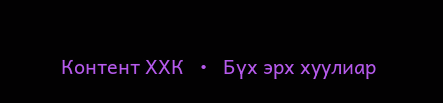Контент ХХК   •   Бүх эрх хуулиар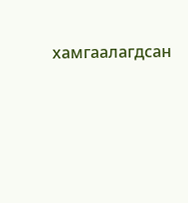хамгаалагдсан